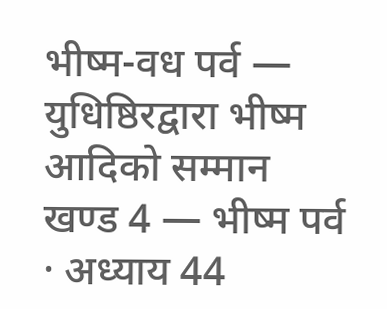भीष्म-वध पर्व — युधिष्ठिरद्वारा भीष्म आदिको सम्मान
खण्ड 4 — भीष्म पर्व · अध्याय 44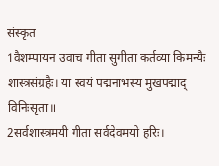संस्कृत
1वैशम्पायन उवाच गीता सुगीता कर्तव्या किमन्यैः शास्त्रसंग्रहैः। या स्वयं पद्मनाभस्य मुखपद्माद् विनिःसृता॥
2सर्वशास्त्रमयी गीता सर्वदेवमयो हरिः।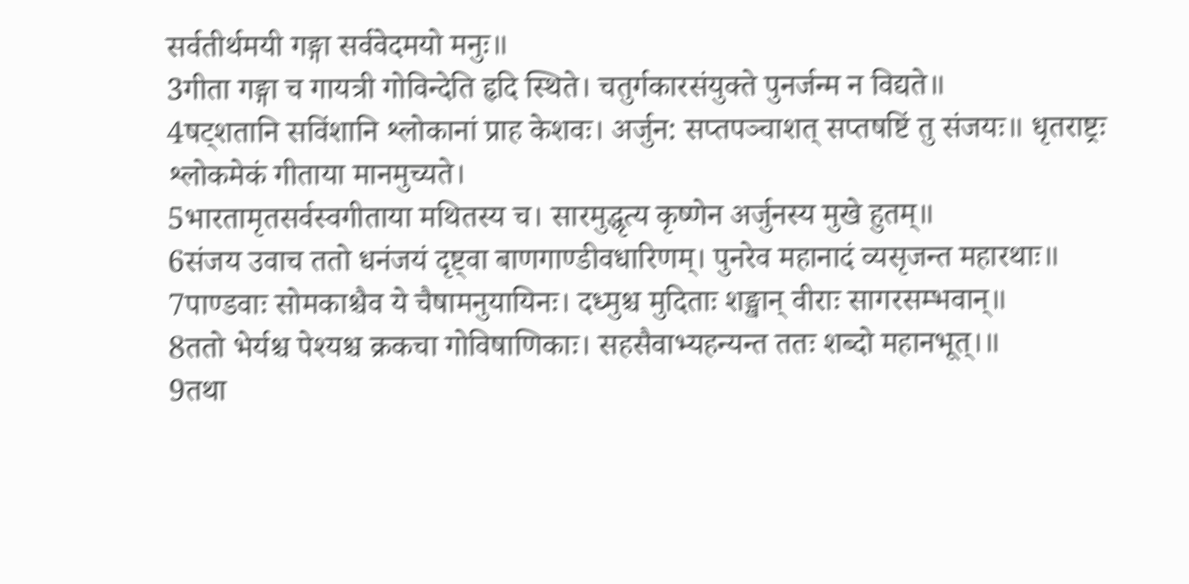सर्वतीर्थमयी गङ्गा सर्ववेदमयो मनुः॥
3गीता गङ्गा च गायत्री गोविन्देति हृदि स्थिते। चतुर्गकारसंयुक्ते पुनर्जन्म न विद्यते॥
4षट्शतानि सविंशानि श्लोकानां प्राह केशवः। अर्जुन: सप्तपञ्चाशत् सप्तषष्टिं तु संजयः॥ धृतराष्ट्रः श्लोकमेकं गीताया मानमुच्यते।
5भारतामृतसर्वस्वगीताया मथितस्य च। सारमुद्धृत्य कृष्णेन अर्जुनस्य मुखे हुतम्॥
6संजय उवाच ततो धनंजयं दृष्ट्वा बाणगाण्डीवधारिणम्। पुनरेव महानादं व्यसृजन्त महारथाः॥
7पाण्डवाः सोमकाश्चैव ये चैषामनुयायिनः। दध्मुश्च मुदिताः शङ्खान् वीराः सागरसम्भवान्॥
8ततो भेर्यश्च पेश्यश्च क्रकचा गोविषाणिकाः। सहसैवाभ्यहन्यन्त ततः शब्दो महानभूत्।॥
9तथा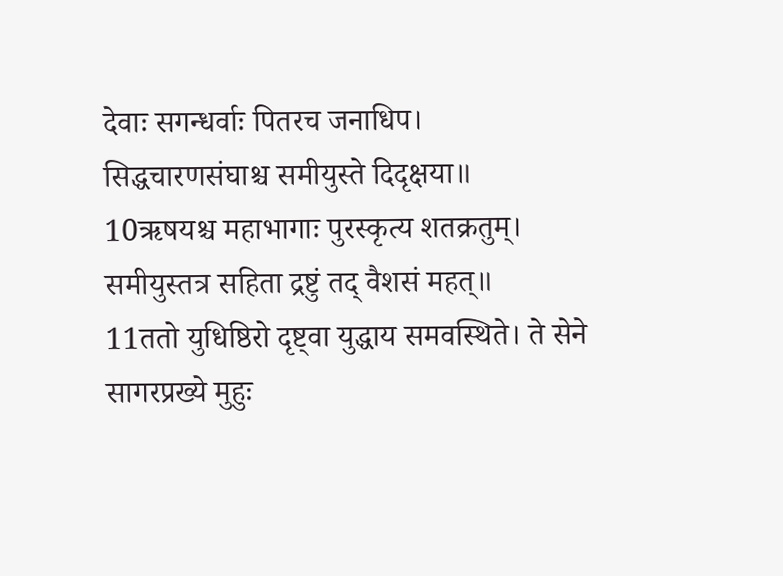देवाः सगन्धर्वाः पितरच जनाधिप। सिद्धचारणसंघाश्च समीयुस्ते दिदृक्षया॥
10ऋषयश्च महाभागाः पुरस्कृत्य शतक्रतुम्। समीयुस्तत्र सहिता द्रष्टुं तद् वैशसं महत्॥
11ततो युधिष्ठिरो दृष्ट्वा युद्धाय समवस्थिते। ते सेने सागरप्रख्ये मुहुः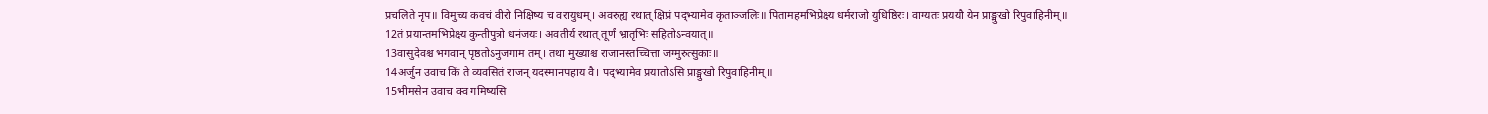प्रचलिते नृप॥ विमुच्य कवचं वीरो निक्षिष्य च वरायुधम्। अवरुह्य रथात् क्षिप्रं पद्भ्यामेव कृताञ्जलिः॥ पितामहमभिप्रेक्ष्य धर्मराजो युधिष्ठिरः। वाग्यतः प्रययौ येन प्राङ्मुखो रिपुवाहिनीम्॥
12तं प्रयान्तमभिप्रेक्ष्य कुन्तीपुत्रो धनंजयः। अवतीर्य रथात् तूर्णं भ्रातृभिः सहितोऽन्वयात्॥
13वासुदेवश्च भगवान् पृष्ठतोऽनुजगाम तम्। तथा मुख्याश्च राजानस्तच्चित्ता जग्मुरुत्सुकाः॥
14अर्जुन उवाच किं ते व्यवसितं राजन् यदस्मानपहाय वै। पद्भ्यामेव प्रयातोऽसि प्राङ्मुखो रिपुवाहिनीम्॥
15भीमसेन उवाच क्व गमिष्यसि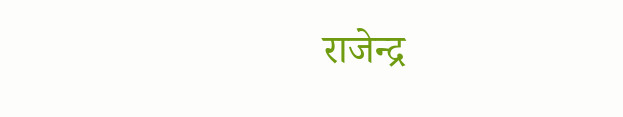राजेन्द्र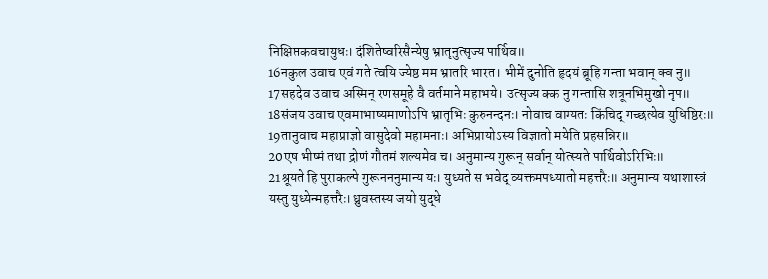निक्षिप्तकवचायुधः। दंशितेष्वरिसैन्येषु भ्रातृनुत्सृज्य पार्थिव॥
16नकुल उवाच एवं गते त्वयि ज्येष्ठ मम भ्रातरि भारत। भीमें दुनोति हृदयं ब्रूहि गन्ता भवान् क्व नु॥
17सहदेव उवाच अस्मिन् रणसमूहे वै वर्तमाने महाभये। उत्सृज्य क्क नु गन्तासि शत्रूनभिमुखो नृप॥
18संजय उवाच एवमाभाष्यमाणोऽपि भ्रातृभिः कुरुनन्दनः। नोवाच वाग्यतः किंचिद् गच्छत्येव युधिष्ठिरः॥
19तानुवाच महाप्राज्ञो वासुदेवो महामनाः। अभिप्रायोऽस्य विज्ञातो मयेति प्रहसन्निर॥
20एष भीष्मं तथा द्रोणं गौतमं शल्यमेव च। अनुमान्य गुरून् सर्वान् योत्स्यते पार्थिवोऽरिभिः॥
21श्रूयते हि पुराकल्पे गुरूनननुमान्य यः। युध्यते स भवेद् व्यक्तमपध्यातो महत्तरैः॥ अनुमान्य यथाशास्त्रं यस्तु युध्येन्महत्तरैः। ध्रुवस्तस्य जयो युद्धे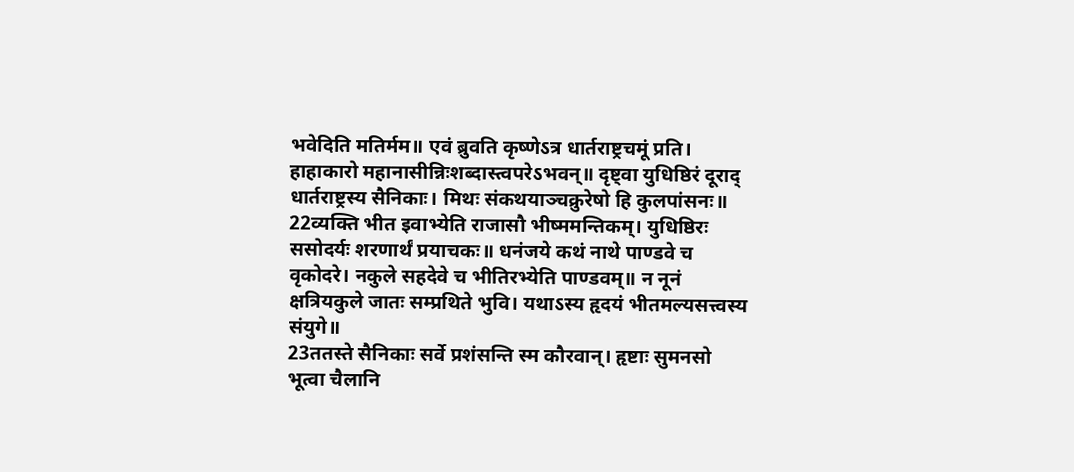भवेदिति मतिर्मम॥ एवं ब्रुवति कृष्णेऽत्र धार्तराष्ट्रचमूं प्रति। हाहाकारो महानासीन्निःशब्दास्त्वपरेऽभवन्॥ दृष्ट्वा युधिष्ठिरं दूराद् धार्तराष्ट्रस्य सैनिकाः। मिथः संकथयाञ्चक्रुरेषो हि कुलपांसनः॥
22व्यक्ति भीत इवाभ्येति राजासौ भीष्ममन्तिकम्। युधिष्ठिरः ससोदर्यः शरणार्थं प्रयाचकः॥ धनंजये कथं नाथे पाण्डवे च वृकोदरे। नकुले सहदेवे च भीतिरभ्येति पाण्डवम्॥ न नूनं क्षत्रियकुले जातः सम्प्रथिते भुवि। यथाऽस्य हृदयं भीतमल्यसत्त्वस्य संयुगे॥
23ततस्ते सैनिकाः सर्वे प्रशंसन्ति स्म कौरवान्। हृष्टाः सुमनसो भूत्वा चैलानि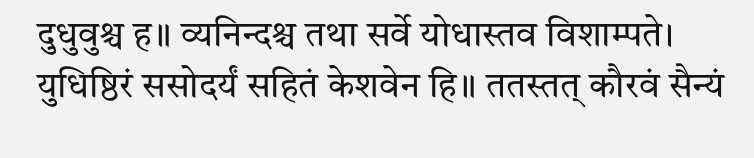दुधुवुश्च ह॥ व्यनिन्दश्च तथा सर्वे योधास्तव विशाम्पते। युधिष्ठिरं ससोदर्यं सहितं केशवेन हि॥ ततस्तत् कौरवं सैन्यं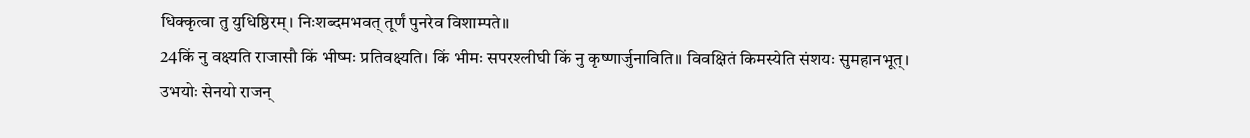धिक्कृत्वा तु युधिष्ठिरम्। निःशब्दमभवत् तूर्णं पुनरेव विशाम्पते॥
24किं नु वक्ष्यति राजासौ किं भीष्मः प्रतिवक्ष्यति। किं भीमः सपरश्लीघी किं नु कृष्णार्जुनाविति॥ विवक्षितं किमस्येति संशयः सुमहानभूत्। उभयोः सेनयो राजन्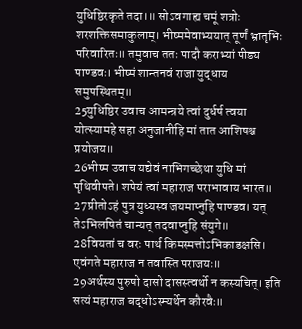युधिष्ठिरकृते तदा।॥ सोऽवगाह्य चमूं शत्रोः शरशक्तिसमाकुलाम्। भीष्ममेवाभ्ययात् तूर्णं भ्रातृभिः परिवारितः॥ तमुवाच ततः पादौ कराभ्यां पीड्य पाण्डवः। भीष्मं शान्तनवं राजा युद्धाय समुपस्थितम्॥
25युधिष्ठिर उवाच आमन्त्रये त्वां दुर्धर्ष त्वया योत्स्यामहे सहा अनुजानीहि मां तात आशिषश्च प्रयोजय॥
26भीष्म उवाच यद्येवं नाभिगच्छेथा युधि मां पृथिवीपते। शपेयं त्वां महाराज पराभावाय भारत॥
27प्रीतोऽहं पुत्र युध्यस्व जयमाप्नुहि पाण्डव। यत् तेऽभिलषितं चान्यत् तदवाप्नुहि संयुगे॥
28वियतां च वरः पार्थ किमस्मत्तोऽभिकाडक्षसि। एवंगते महाराज न तवास्ति पराजयः॥
29अर्थस्य पुरुषो दासो दासस्त्वर्थो न कस्यचित्। इति सत्यं महाराज बद्धोऽस्म्यर्थेन कौरवैः॥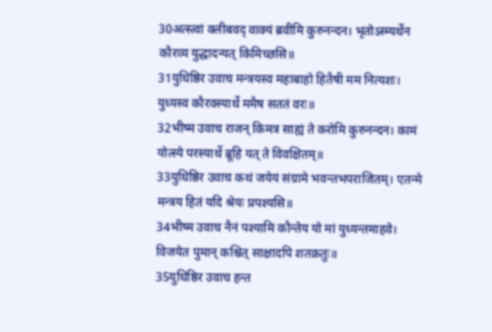30अत्स्त्वां क्लीबवद् वाक्यं ब्रवीमि कुरुनन्दन। भृतोऽस्म्यर्थेन कौरव्य युद्धादन्यत् किमिच्छसि॥
31युधिष्ठिर उवाच मन्त्रयस्व महाबाहो हितैषी मम नित्यशः। युध्यस्व कौरवस्यार्थे ममैष सततं वरः॥
32भीष्म उवाच राजन् किमत्र साह्यं ते करोमि कुरुनन्दन। कामं योत्स्ये परस्यार्थे ब्रूहि यत् ते विवक्षितम्॥
33युधिष्ठिर उवाच कथं जयेयं संग्रामे भवन्तभपराजितम्। एतन्मे मन्त्रय हितं यदि श्रेयः प्रपश्यसि॥
34भीष्म उवाच नैनं पश्यामि कौन्तेय यो मां युध्यन्तमाहवे। विजयेत पुमान् कश्चित् साक्षादपि शतक्रतुः॥
35युधिष्ठिर उवाच हन्त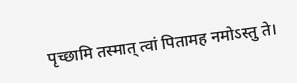पृच्छामि तस्मात् त्वां पितामह नमोऽस्तु ते।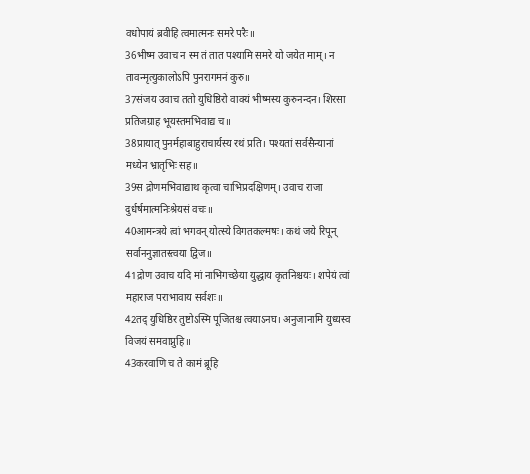वधोपायं ब्रवीहि त्वमात्मनः समरे परैः॥
36भीष्म उवाच न स्म तं तात पश्यामि समरे यो जयेत माम्। न तावन्मृत्युकालोऽपि पुनरागमनं कुरु॥
37संजय उवाच ततो युधिष्ठिरो वाक्यं भीष्मस्य कुरुनन्दन। शिरसा प्रतिजग्राह भूयस्तमभिवाद्य च॥
38प्रायात् पुनर्महाबाहुराचार्यस्य रथं प्रति। पश्यतां सर्वसैन्यानां मध्येन भ्रातृभिः सह॥
39स द्रोणमभिवाद्याथ कृत्वा चाभिप्रदक्षिणम्। उवाच राजा दुर्धर्षमात्मनिःश्रेयसं वचः॥
40आमन्त्रये त्वां भगवन् योत्स्ये विगतकल्मषः। कथं जये रिपून् सर्वाननुज्ञातस्त्वया द्विज॥
41द्रोण उवाच यदि मां नाभिगच्छेया युद्धाय कृतनिश्चयः। शपेयं त्वां महाराज पराभावाय सर्वशः॥
42तद् युधिष्ठिर तुष्टोऽस्मि पूजितश्च त्वयाऽनघ। अनुजानामि युध्यस्व विजयं समवाप्नुहि॥
43करवाणि च ते कामं ब्रूहि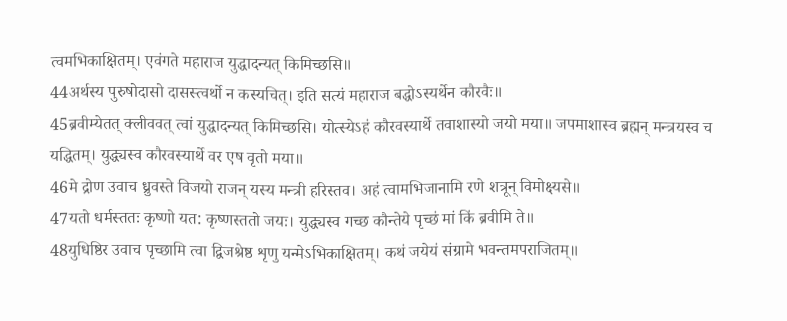त्वमभिकाक्षितम्। एवंगते महाराज युद्धादन्यत् किमिच्छसि॥
44अर्थस्य पुरुषोदासो दासस्त्वर्थो न कस्यचित्। इति सत्यं महाराज बद्धोऽस्यर्थेन कौरवैः॥
45ब्रवीम्येतत् क्लीववत् त्वां युद्धादन्यत् किमिच्छसि। योत्स्येऽहं कौरवस्यार्थे तवाशास्यो जयो मया॥ जपमाशास्व ब्रह्मन् मन्त्रयस्व च यद्धितम्। युद्ध्यस्व कौरवस्यार्थे वर एष वृतो मया॥
46मे द्रोण उवाच ध्रुवस्ते विजयो राजन् यस्य मन्त्री हरिस्तव। अहं त्वामभिजानामि रणे शत्रून् विमोक्ष्यसे॥
47यतो धर्मस्ततः कृष्णो यत: कृष्णस्ततो जयः। युद्ध्यस्व गच्छ कौन्तेये पृच्छं मां किं ब्रवीमि ते॥
48युधिष्ठिर उवाच पृच्छामि त्वा द्विजश्रेष्ठ शृणु यन्मेऽभिकाक्षितम्। कथं जयेयं संग्रामे भवन्तमपराजितम्॥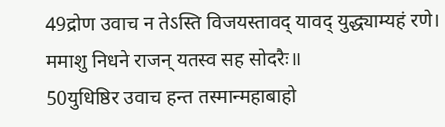49द्रोण उवाच न तेऽस्ति विजयस्तावद् यावद् युद्ध्याम्यहं रणे। ममाशु निधने राजन् यतस्व सह सोदरैः॥
50युधिष्ठिर उवाच हन्त तस्मान्महाबाहो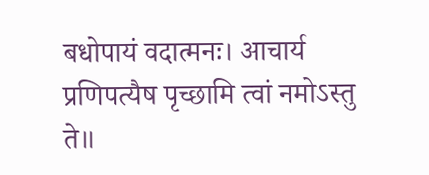बधोपायं वदात्मनः। आचार्य प्रणिपत्यैष पृच्छामि त्वां नमोऽस्तु ते॥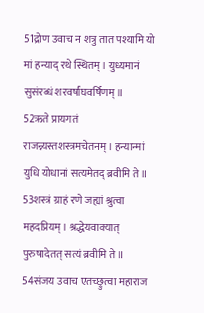51द्रोण उवाच न शत्रु तात पश्यामि यो मां हन्याद् रथे स्थितम्। युध्यमानं सुसंरब्धं शरवर्षांघवर्षिणम्॥
52ऋते प्रायगतं राजन्न्यस्तशस्त्रमचेतनम्। हन्यान्मां युधि योधानां सत्यमेतद् ब्रवीमि ते॥
53शस्त्रं ग्राहं रणे जह्यां श्रुत्वा महदप्रियम्। श्रद्धेयवाक्यात् पुरुषादेतत् सत्यं ब्रवीमि ते॥
54संजय उवाच एतच्छ्रुत्वा महाराज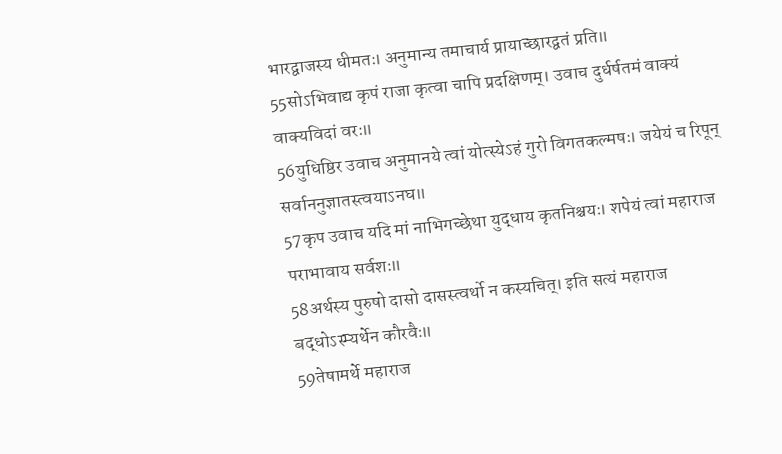भारद्वाजस्य धीमतः। अनुमान्य तमाचार्य प्रायाच्छारद्वतं प्रति॥
55सोऽभिवाद्य कृपं राजा कृत्वा चापि प्रदक्षिणम्। उवाच दुर्धर्षतमं वाक्यं वाक्यविदां वरः॥
56युधिष्ठिर उवाच अनुमानये त्वां योत्स्येऽहं गुरो विगतकल्मषः। जयेयं च रिपून् सर्वाननुज्ञातस्त्वयाऽनघ॥
57कृप उवाच यदि मां नाभिगच्छेथा युद्धाय कृतनिश्चयः। शपेयं त्वां महाराज पराभावाय सर्वशः॥
58अर्थस्य पुरुषो दासो दासस्त्वर्थो न कस्यचित्। इति सत्यं महाराज बद्धोऽस्म्यर्थेन कौरवैः॥
59तेषामर्थे महाराज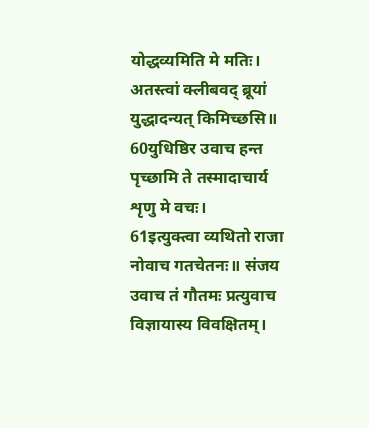योद्धव्यमिति मे मतिः। अतस्त्वां क्लीबवद् ब्रूयां युद्धादन्यत् किमिच्छसि॥
60युधिष्ठिर उवाच हन्त पृच्छामि ते तस्मादाचार्य शृणु मे वचः।
61इत्युक्त्वा व्यथितो राजा नोवाच गतचेतनः॥ संजय उवाच तं गौतमः प्रत्युवाच विज्ञायास्य विवक्षितम्।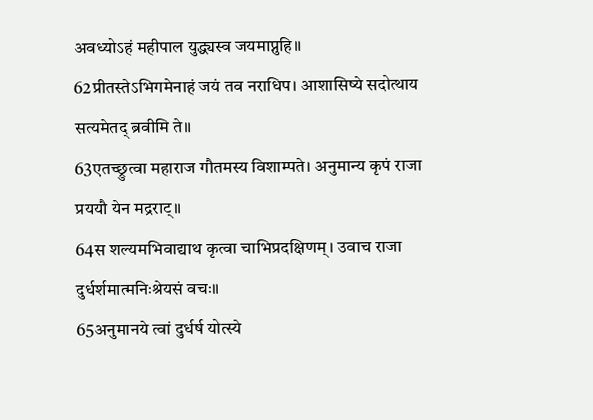अवध्योऽहं महीपाल युद्ध्यस्व जयमाप्नुहि॥
62प्रीतस्तेऽभिगमेनाहं जयं तव नराधिप। आशासिष्ये सदोत्थाय सत्यमेतद् ब्रवीमि ते॥
63एतच्छ्रुत्वा महाराज गौतमस्य विशाम्पते। अनुमान्य कृपं राजा प्रययौ येन मद्रराट्॥
64स शल्यमभिवाद्याथ कृत्वा चाभिप्रदक्षिणम्। उवाच राजा दुर्धर्शमात्मनिःश्रेयसं वचः॥
65अनुमानये त्वां दुर्धर्ष योत्स्ये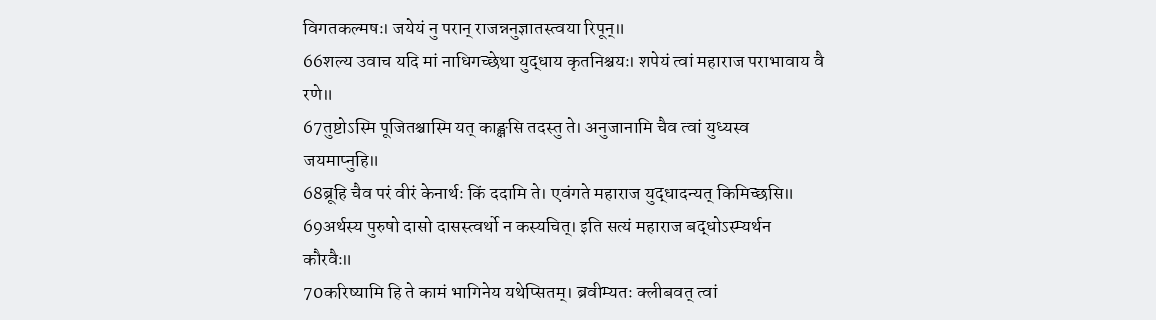विगतकल्मषः। जयेयं नु परान् राजन्ननुज्ञातस्त्वया रिपून्॥
66शल्य उवाच यदि मां नाधिगच्छेथा युद्धाय कृतनिश्चयः। शपेयं त्वां महाराज पराभावाय वै रणे॥
67तुष्टोऽस्मि पूजितश्चास्मि यत् काङ्क्षसि तदस्तु ते। अनुजानामि चैव त्वां युध्यस्व जयमाप्नुहि॥
68ब्रूहि चैव परं वीरं केनार्थः किं ददामि ते। एवंगते महाराज युद्धादन्यत् किमिच्छसि॥
69अर्थस्य पुरुषो दासो दासस्त्वर्थो न कस्यचित्। इति सत्यं महाराज बद्धोऽस्म्यर्थन कौरवैः॥
70करिष्यामि हि ते कामं भागिनेय यथेप्सितम्। ब्रवीम्यतः क्लीबवत् त्वां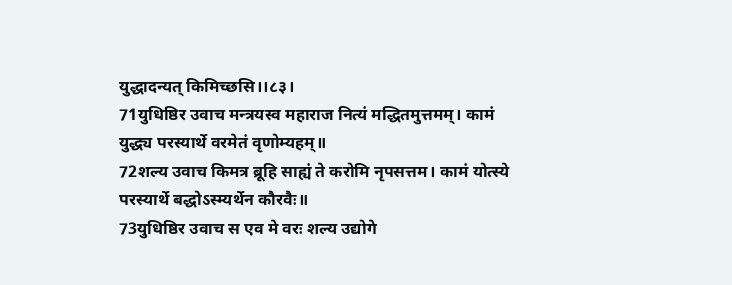युद्धादन्यत् किमिच्छसि।।८३।
71युधिष्ठिर उवाच मन्त्रयस्व महाराज नित्यं मद्धितमुत्तमम्। कामं युद्ध्य परस्यार्थे वरमेतं वृणोम्यहम्॥
72शल्य उवाच किमत्र ब्रूहि साह्यं ते करोमि नृपसत्तम। कामं योत्स्ये परस्यार्थे बद्धोऽस्म्यर्थेन कौरवैः॥
73युधिष्ठिर उवाच स एव मे वरः शल्य उद्योगे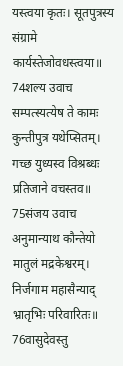यस्त्वया कृतः। सूतपुत्रस्य संग्रामे कार्यस्तेजोवधस्त्वया॥
74शल्य उवाच सम्पत्स्यत्येष ते कामः कुन्तीपुत्र यथेप्सितम्। गच्छ युध्यस्व विश्रब्धः प्रतिजाने वचस्तव॥
75संजय उवाच अनुमान्याथ कौन्तेयो मातुलं मद्रकेश्वरम्। निर्जगाम महासैन्याद् भ्रातृभिः परिवारितः॥
76वासुदेवस्तु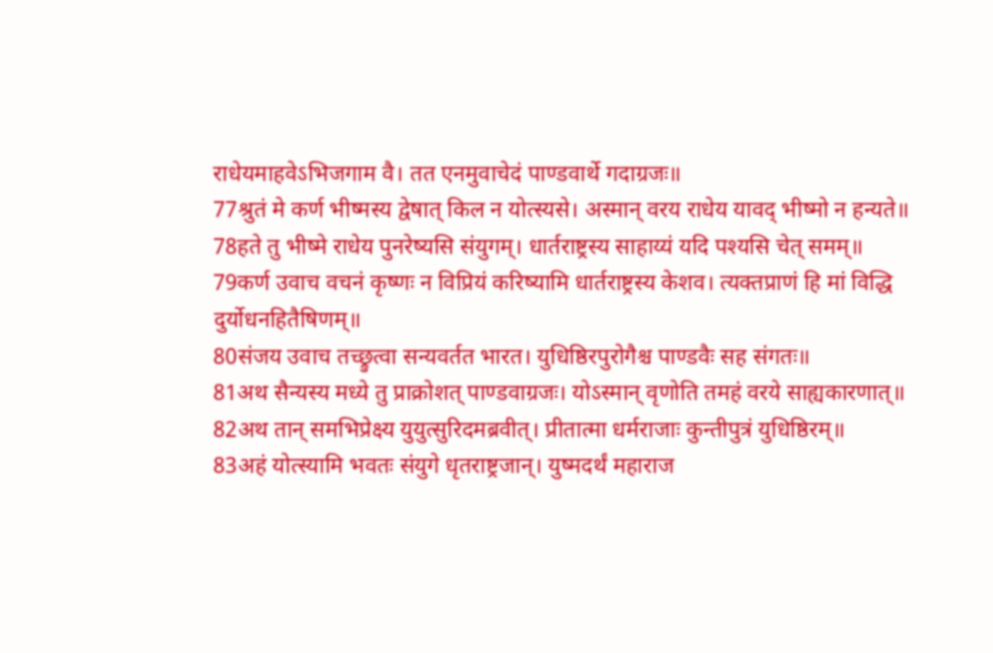राधेयमाहवेऽभिजगाम वै। तत एनमुवाचेदं पाण्डवार्थे गदाग्रजः॥
77श्रुतं मे कर्ण भीष्मस्य द्वेषात् किल न योत्स्यसे। अस्मान् वरय राधेय यावद् भीष्मो न हन्यते॥
78हते तु भीष्मे राधेय पुनरेष्यसि संयुगम्। धार्तराष्ट्रस्य साहाय्यं यदि पश्यसि चेत् समम्॥
79कर्ण उवाच वचनं कृष्णः न विप्रियं करिष्यामि धार्तराष्ट्रस्य केशव। त्यक्तप्राणं हि मां विद्धि दुर्योधनहितैषिणम्॥
80संजय उवाच तच्छ्रुत्वा सन्यवर्तत भारत। युधिष्ठिरपुरोगैश्च पाण्डवैः सह संगतः॥
81अथ सैन्यस्य मध्ये तु प्राक्रोशत् पाण्डवाग्रजः। योऽस्मान् वृणोति तमहं वरये साह्यकारणात्॥
82अथ तान् समभिप्रेक्ष्य युयुत्सुरिदमब्रवीत्। प्रीतात्मा धर्मराजाः कुन्तीपुत्रं युधिष्ठिरम्॥
83अहं योत्स्यामि भवतः संयुगे धृतराष्ट्रजान्। युष्मदर्थं महाराज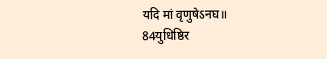यदि मां वृणुषेऽनघ॥
84युधिष्ठिर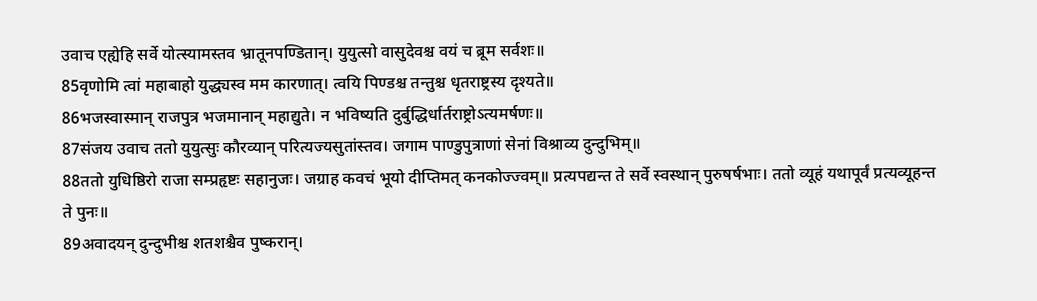उवाच एह्येहि सर्वे योत्स्यामस्तव भ्रातूनपण्डितान्। युयुत्सो वासुदेवश्च वयं च ब्रूम सर्वशः॥
85वृणोमि त्वां महाबाहो युद्ध्यस्व मम कारणात्। त्वयि पिण्डश्च तन्तुश्च धृतराष्ट्रस्य दृश्यते॥
86भजस्वास्मान् राजपुत्र भजमानान् महाद्युते। न भविष्यति दुर्बुद्धिर्धार्तराष्ट्रोऽत्यमर्षणः॥
87संजय उवाच ततो युयुत्सुः कौरव्यान् परित्यज्यसुतांस्तव। जगाम पाण्डुपुत्राणां सेनां विश्राव्य दुन्दुभिम्॥
88ततो युधिष्ठिरो राजा सम्प्रहृष्टः सहानुजः। जग्राह कवचं भूयो दीप्तिमत् कनकोज्ज्वम्॥ प्रत्यपद्यन्त ते सर्वे स्वस्थान् पुरुषर्षभाः। ततो व्यूहं यथापूर्वं प्रत्यव्यूहन्त ते पुनः॥
89अवादयन् दुन्दुभीश्च शतशश्चैव पुष्करान्।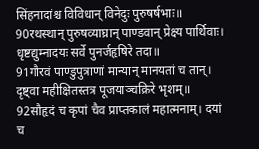सिंहनादांश्च विविधान् विनेदुः पुरुषर्षभाः॥
90रथस्थान् पुरुषव्याघ्रान् पाण्डवान् प्रेक्ष्य पार्थिवाः। धृष्टद्युम्नादयः सर्वे पुनर्जहृषिरे तदा॥
91गौरवं पाण्डुपुत्राणां मान्यान् मानयतां च तान्। दृष्ट्वा महीक्षितस्तत्र पूजयाञ्चक्रिरे भृशम्॥
92सौहृदं च कृपां चैव प्राप्तकालं महात्मनाम्। दयां च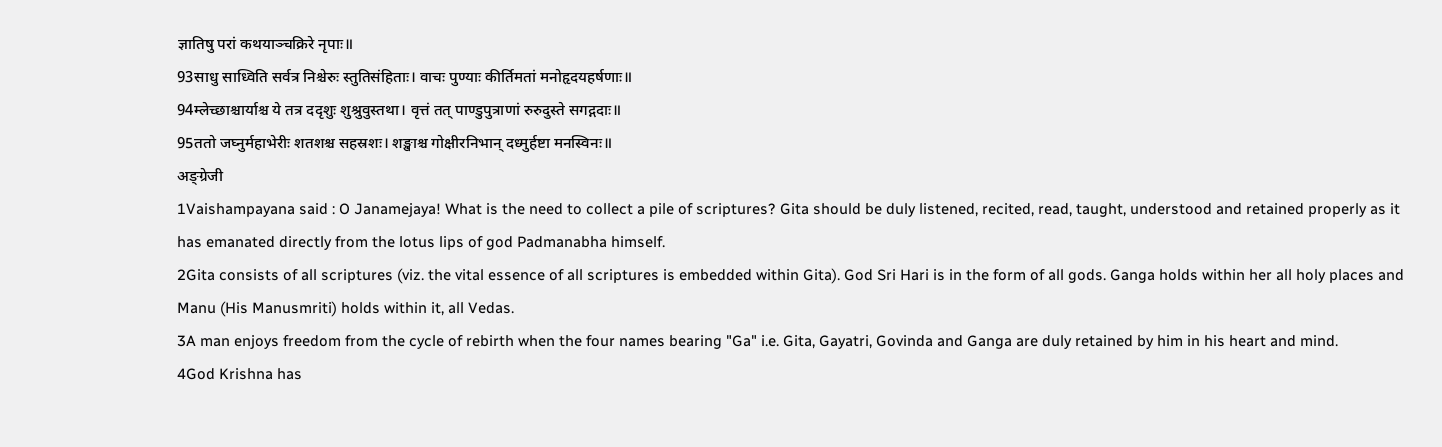ज्ञातिषु परां कथयाञ्चक्रिरे नृपाः॥
93साधु साध्विति सर्वत्र निश्चेरुः स्तुतिसंहिताः। वाचः पुण्याः कीर्तिमतां मनोहृदयहर्षणाः॥
94म्लेच्छाश्चार्याश्च ये तत्र ददृशुः शुश्रुवुस्तथा। वृत्तं तत् पाण्डुपुत्राणां रुरुदुस्ते सगद्गदाः॥
95ततो जघ्नुर्महाभेरीः शतशश्च सहस्रशः। शङ्खाश्च गोक्षीरनिभान् दध्मुर्हष्टा मनस्विनः॥
अङ्ग्रेजी
1Vaishampayana said : O Janamejaya! What is the need to collect a pile of scriptures? Gita should be duly listened, recited, read, taught, understood and retained properly as it has emanated directly from the lotus lips of god Padmanabha himself.
2Gita consists of all scriptures (viz. the vital essence of all scriptures is embedded within Gita). God Sri Hari is in the form of all gods. Ganga holds within her all holy places and Manu (His Manusmriti) holds within it, all Vedas.
3A man enjoys freedom from the cycle of rebirth when the four names bearing "Ga" i.e. Gita, Gayatri, Govinda and Ganga are duly retained by him in his heart and mind.
4God Krishna has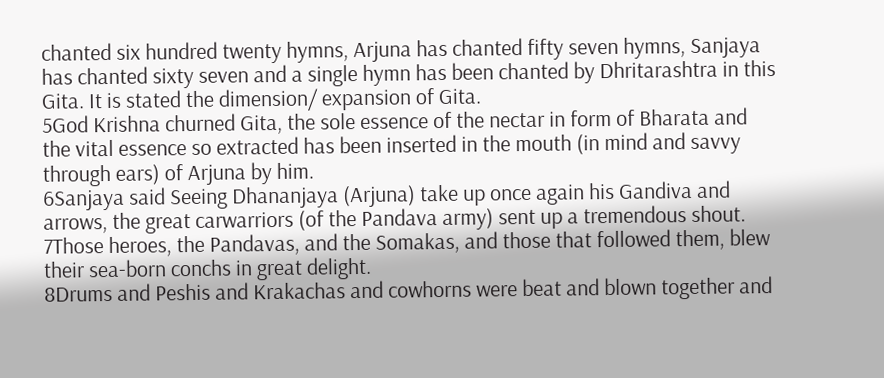chanted six hundred twenty hymns, Arjuna has chanted fifty seven hymns, Sanjaya has chanted sixty seven and a single hymn has been chanted by Dhritarashtra in this Gita. It is stated the dimension/ expansion of Gita.
5God Krishna churned Gita, the sole essence of the nectar in form of Bharata and the vital essence so extracted has been inserted in the mouth (in mind and savvy through ears) of Arjuna by him.
6Sanjaya said Seeing Dhananjaya (Arjuna) take up once again his Gandiva and arrows, the great carwarriors (of the Pandava army) sent up a tremendous shout.
7Those heroes, the Pandavas, and the Somakas, and those that followed them, blew their sea-born conchs in great delight.
8Drums and Peshis and Krakachas and cowhorns were beat and blown together and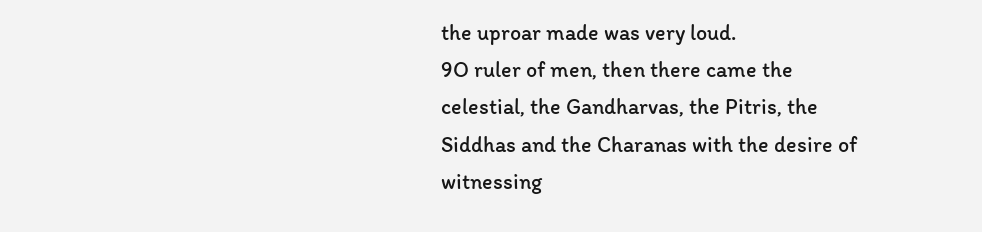the uproar made was very loud.
9O ruler of men, then there came the celestial, the Gandharvas, the Pitris, the Siddhas and the Charanas with the desire of witnessing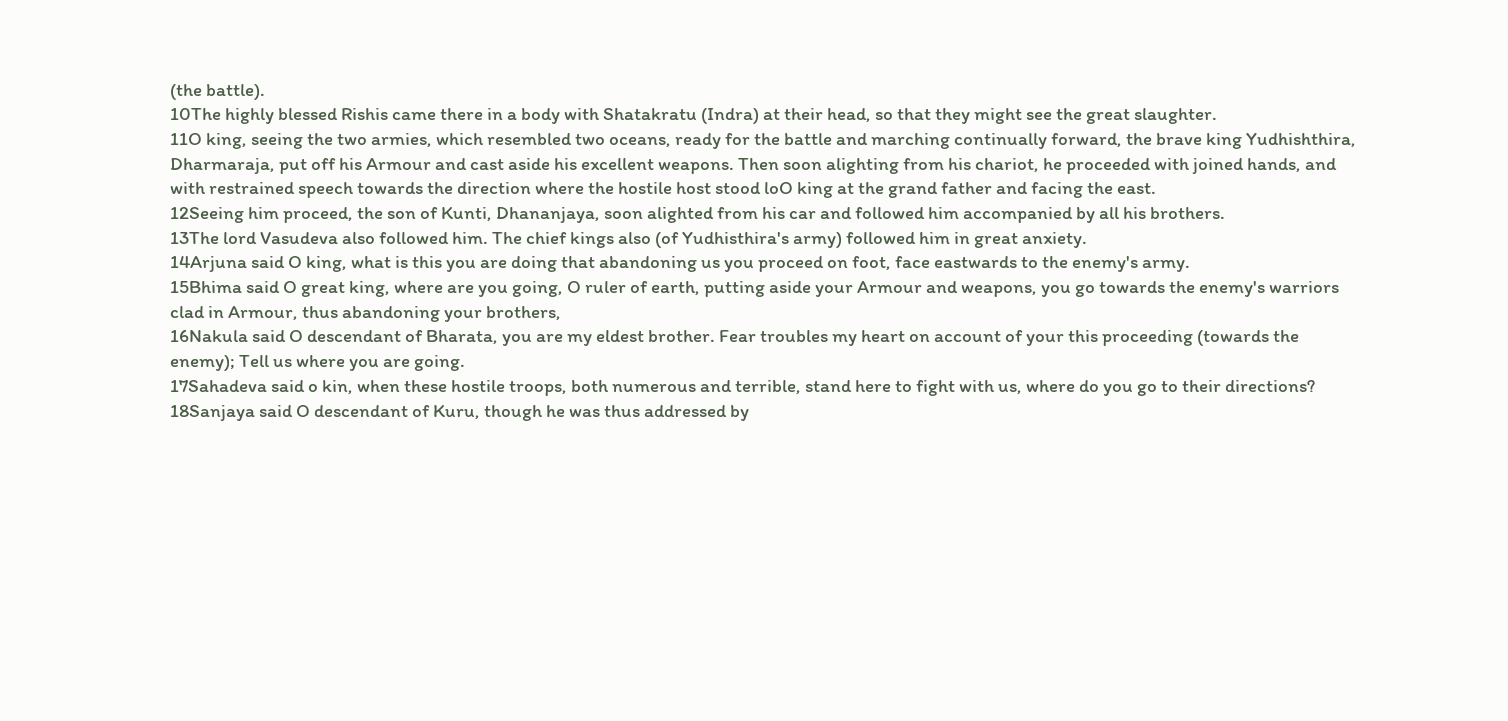(the battle).
10The highly blessed Rishis came there in a body with Shatakratu (Indra) at their head, so that they might see the great slaughter.
11O king, seeing the two armies, which resembled two oceans, ready for the battle and marching continually forward, the brave king Yudhishthira, Dharmaraja, put off his Armour and cast aside his excellent weapons. Then soon alighting from his chariot, he proceeded with joined hands, and with restrained speech towards the direction where the hostile host stood loO king at the grand father and facing the east.
12Seeing him proceed, the son of Kunti, Dhananjaya, soon alighted from his car and followed him accompanied by all his brothers.
13The lord Vasudeva also followed him. The chief kings also (of Yudhisthira's army) followed him in great anxiety.
14Arjuna said O king, what is this you are doing that abandoning us you proceed on foot, face eastwards to the enemy's army.
15Bhima said O great king, where are you going, O ruler of earth, putting aside your Armour and weapons, you go towards the enemy's warriors clad in Armour, thus abandoning your brothers,
16Nakula said O descendant of Bharata, you are my eldest brother. Fear troubles my heart on account of your this proceeding (towards the enemy); Tell us where you are going.
17Sahadeva said o kin, when these hostile troops, both numerous and terrible, stand here to fight with us, where do you go to their directions?
18Sanjaya said O descendant of Kuru, though he was thus addressed by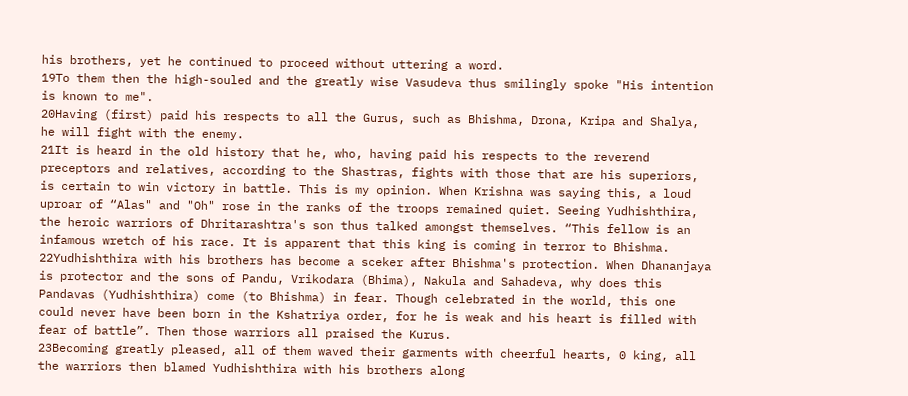his brothers, yet he continued to proceed without uttering a word.
19To them then the high-souled and the greatly wise Vasudeva thus smilingly spoke "His intention is known to me".
20Having (first) paid his respects to all the Gurus, such as Bhishma, Drona, Kripa and Shalya, he will fight with the enemy.
21It is heard in the old history that he, who, having paid his respects to the reverend preceptors and relatives, according to the Shastras, fights with those that are his superiors, is certain to win victory in battle. This is my opinion. When Krishna was saying this, a loud uproar of “Alas" and "Oh" rose in the ranks of the troops remained quiet. Seeing Yudhishthira, the heroic warriors of Dhritarashtra's son thus talked amongst themselves. “This fellow is an infamous wretch of his race. It is apparent that this king is coming in terror to Bhishma.
22Yudhishthira with his brothers has become a sceker after Bhishma's protection. When Dhananjaya is protector and the sons of Pandu, Vrikodara (Bhima), Nakula and Sahadeva, why does this Pandavas (Yudhishthira) come (to Bhishma) in fear. Though celebrated in the world, this one could never have been born in the Kshatriya order, for he is weak and his heart is filled with fear of battle”. Then those warriors all praised the Kurus.
23Becoming greatly pleased, all of them waved their garments with cheerful hearts, 0 king, all the warriors then blamed Yudhishthira with his brothers along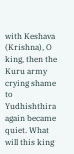with Keshava (Krishna), O king, then the Kuru army crying shame to Yudhishthira again became quiet. What will this king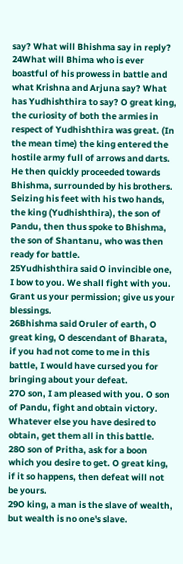say? What will Bhishma say in reply?
24What will Bhima who is ever boastful of his prowess in battle and what Krishna and Arjuna say? What has Yudhishthira to say? O great king, the curiosity of both the armies in respect of Yudhishthira was great. (In the mean time) the king entered the hostile army full of arrows and darts. He then quickly proceeded towards Bhishma, surrounded by his brothers. Seizing his feet with his two hands, the king (Yudhishthira), the son of Pandu, then thus spoke to Bhishma, the son of Shantanu, who was then ready for battle.
25Yudhishthira said O invincible one, I bow to you. We shall fight with you. Grant us your permission; give us your blessings.
26Bhishma said Oruler of earth, O great king, O descendant of Bharata, if you had not come to me in this battle, I would have cursed you for bringing about your defeat.
27O son, I am pleased with you. O son of Pandu, fight and obtain victory. Whatever else you have desired to obtain, get them all in this battle.
28O son of Pritha, ask for a boon which you desire to get. O great king, if it so happens, then defeat will not be yours.
29O king, a man is the slave of wealth, but wealth is no one's slave.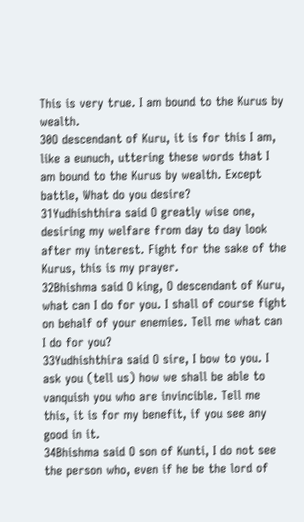This is very true. I am bound to the Kurus by wealth.
30O descendant of Kuru, it is for this I am, like a eunuch, uttering these words that I am bound to the Kurus by wealth. Except battle, What do you desire?
31Yudhishthira said O greatly wise one, desiring my welfare from day to day look after my interest. Fight for the sake of the Kurus, this is my prayer.
32Bhishma said O king, O descendant of Kuru, what can I do for you. I shall of course fight on behalf of your enemies. Tell me what can I do for you?
33Yudhishthira said O sire, I bow to you. I ask you (tell us) how we shall be able to vanquish you who are invincible. Tell me this, it is for my benefit, if you see any good in it.
34Bhishma said O son of Kunti, I do not see the person who, even if he be the lord of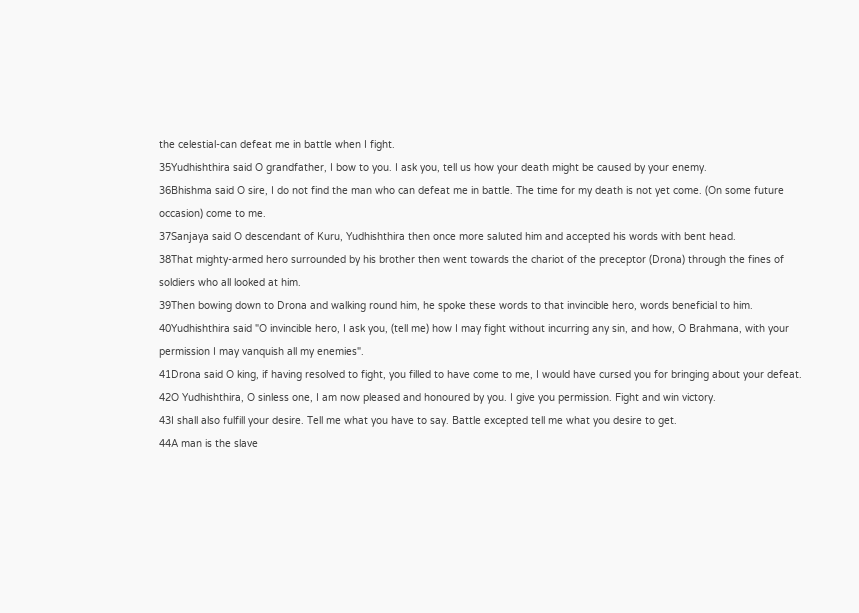the celestial-can defeat me in battle when I fight.
35Yudhishthira said O grandfather, I bow to you. I ask you, tell us how your death might be caused by your enemy.
36Bhishma said O sire, I do not find the man who can defeat me in battle. The time for my death is not yet come. (On some future occasion) come to me.
37Sanjaya said O descendant of Kuru, Yudhishthira then once more saluted him and accepted his words with bent head.
38That mighty-armed hero surrounded by his brother then went towards the chariot of the preceptor (Drona) through the fines of soldiers who all looked at him.
39Then bowing down to Drona and walking round him, he spoke these words to that invincible hero, words beneficial to him.
40Yudhishthira said "O invincible hero, I ask you, (tell me) how I may fight without incurring any sin, and how, O Brahmana, with your permission I may vanquish all my enemies".
41Drona said O king, if having resolved to fight, you filled to have come to me, I would have cursed you for bringing about your defeat.
42O Yudhishthira, O sinless one, I am now pleased and honoured by you. I give you permission. Fight and win victory.
43I shall also fulfill your desire. Tell me what you have to say. Battle excepted tell me what you desire to get.
44A man is the slave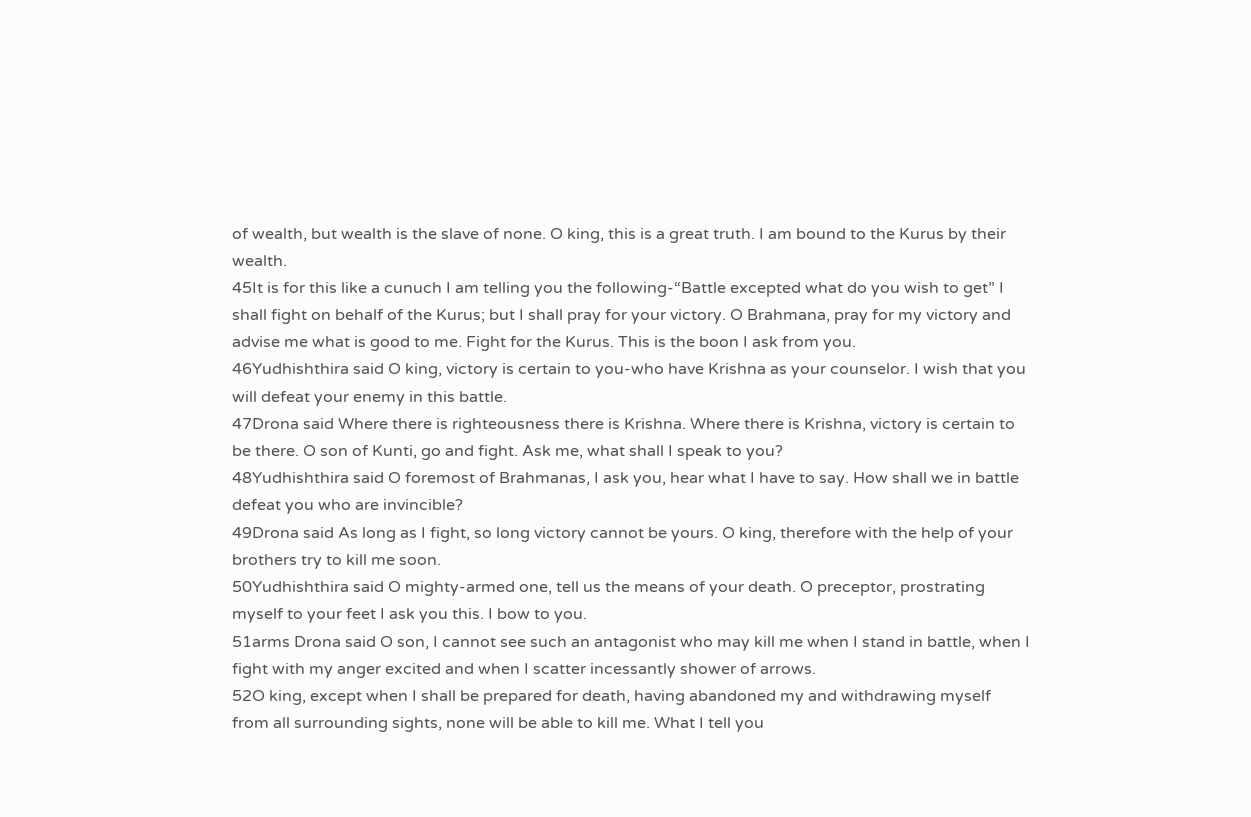of wealth, but wealth is the slave of none. O king, this is a great truth. I am bound to the Kurus by their wealth.
45It is for this like a cunuch I am telling you the following-“Battle excepted what do you wish to get” I shall fight on behalf of the Kurus; but I shall pray for your victory. O Brahmana, pray for my victory and advise me what is good to me. Fight for the Kurus. This is the boon I ask from you.
46Yudhishthira said O king, victory is certain to you-who have Krishna as your counselor. I wish that you will defeat your enemy in this battle.
47Drona said Where there is righteousness there is Krishna. Where there is Krishna, victory is certain to be there. O son of Kunti, go and fight. Ask me, what shall I speak to you?
48Yudhishthira said O foremost of Brahmanas, I ask you, hear what I have to say. How shall we in battle defeat you who are invincible?
49Drona said As long as I fight, so long victory cannot be yours. O king, therefore with the help of your brothers try to kill me soon.
50Yudhishthira said O mighty-armed one, tell us the means of your death. O preceptor, prostrating myself to your feet I ask you this. I bow to you.
51arms Drona said O son, I cannot see such an antagonist who may kill me when I stand in battle, when I fight with my anger excited and when I scatter incessantly shower of arrows.
52O king, except when I shall be prepared for death, having abandoned my and withdrawing myself from all surrounding sights, none will be able to kill me. What I tell you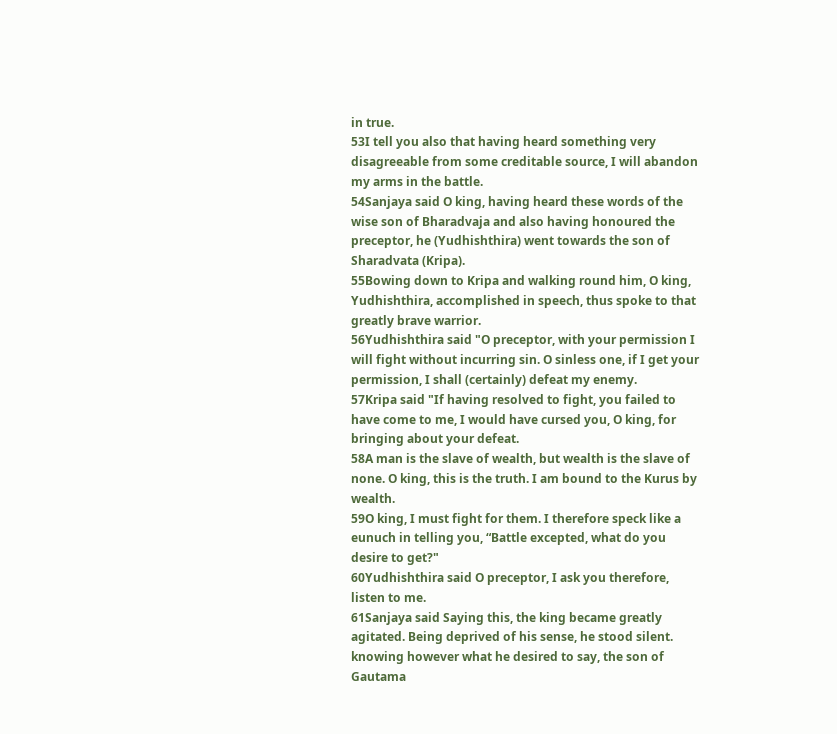in true.
53I tell you also that having heard something very disagreeable from some creditable source, I will abandon my arms in the battle.
54Sanjaya said O king, having heard these words of the wise son of Bharadvaja and also having honoured the preceptor, he (Yudhishthira) went towards the son of Sharadvata (Kripa).
55Bowing down to Kripa and walking round him, O king, Yudhishthira, accomplished in speech, thus spoke to that greatly brave warrior.
56Yudhishthira said "O preceptor, with your permission I will fight without incurring sin. O sinless one, if I get your permission, I shall (certainly) defeat my enemy.
57Kripa said "If having resolved to fight, you failed to have come to me, I would have cursed you, O king, for bringing about your defeat.
58A man is the slave of wealth, but wealth is the slave of none. O king, this is the truth. I am bound to the Kurus by wealth.
59O king, I must fight for them. I therefore speck like a eunuch in telling you, “Battle excepted, what do you desire to get?"
60Yudhishthira said O preceptor, I ask you therefore, listen to me.
61Sanjaya said Saying this, the king became greatly agitated. Being deprived of his sense, he stood silent. knowing however what he desired to say, the son of Gautama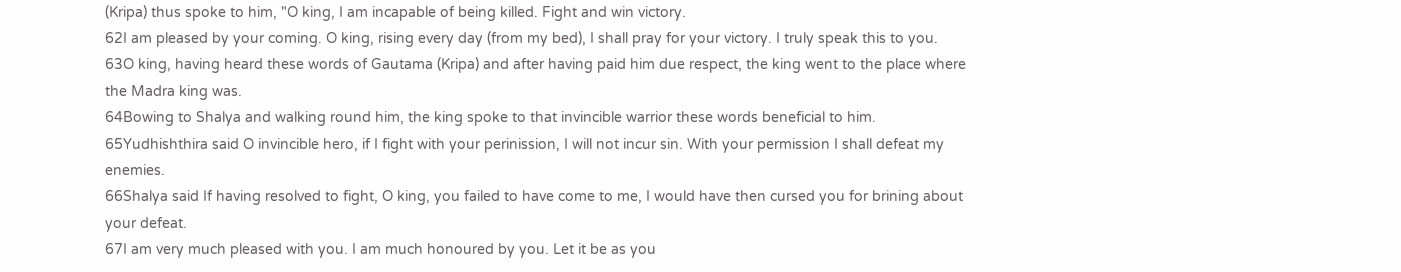(Kripa) thus spoke to him, "O king, I am incapable of being killed. Fight and win victory.
62I am pleased by your coming. O king, rising every day (from my bed), I shall pray for your victory. I truly speak this to you.
63O king, having heard these words of Gautama (Kripa) and after having paid him due respect, the king went to the place where the Madra king was.
64Bowing to Shalya and walking round him, the king spoke to that invincible warrior these words beneficial to him.
65Yudhishthira said O invincible hero, if I fight with your perinission, I will not incur sin. With your permission I shall defeat my enemies.
66Shalya said If having resolved to fight, O king, you failed to have come to me, I would have then cursed you for brining about your defeat.
67I am very much pleased with you. I am much honoured by you. Let it be as you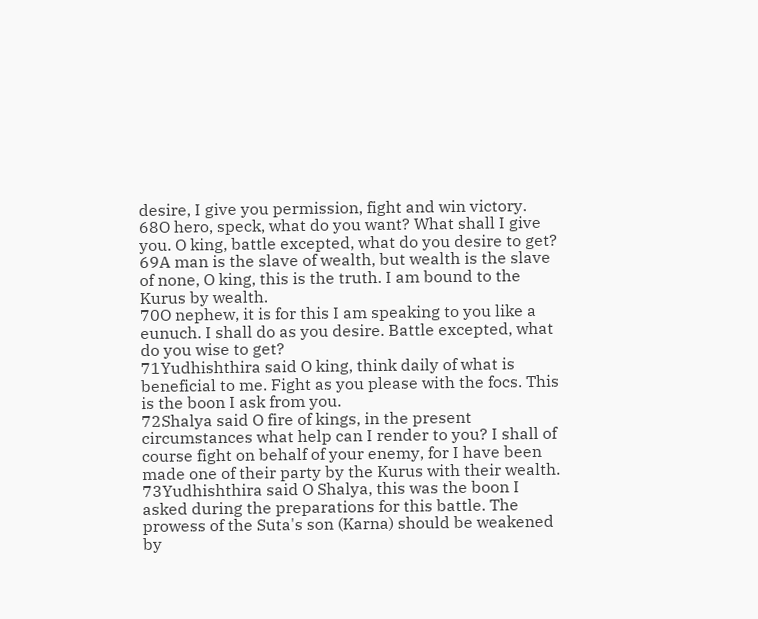desire, I give you permission, fight and win victory.
68O hero, speck, what do you want? What shall I give you. O king, battle excepted, what do you desire to get?
69A man is the slave of wealth, but wealth is the slave of none, O king, this is the truth. I am bound to the Kurus by wealth.
70O nephew, it is for this I am speaking to you like a eunuch. I shall do as you desire. Battle excepted, what do you wise to get?
71Yudhishthira said O king, think daily of what is beneficial to me. Fight as you please with the focs. This is the boon I ask from you.
72Shalya said O fire of kings, in the present circumstances what help can I render to you? I shall of course fight on behalf of your enemy, for I have been made one of their party by the Kurus with their wealth.
73Yudhishthira said O Shalya, this was the boon I asked during the preparations for this battle. The prowess of the Suta's son (Karna) should be weakened by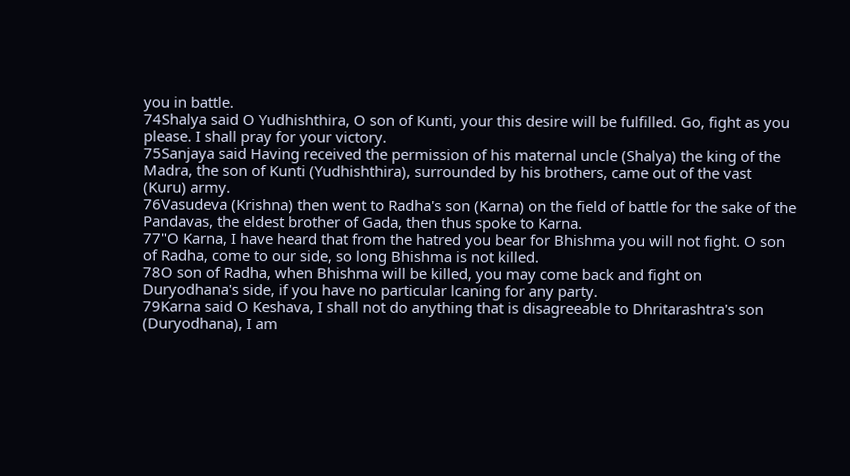you in battle.
74Shalya said O Yudhishthira, O son of Kunti, your this desire will be fulfilled. Go, fight as you please. I shall pray for your victory.
75Sanjaya said Having received the permission of his maternal uncle (Shalya) the king of the Madra, the son of Kunti (Yudhishthira), surrounded by his brothers, came out of the vast (Kuru) army.
76Vasudeva (Krishna) then went to Radha's son (Karna) on the field of battle for the sake of the Pandavas, the eldest brother of Gada, then thus spoke to Karna.
77"O Karna, I have heard that from the hatred you bear for Bhishma you will not fight. O son of Radha, come to our side, so long Bhishma is not killed.
78O son of Radha, when Bhishma will be killed, you may come back and fight on Duryodhana's side, if you have no particular lcaning for any party.
79Karna said O Keshava, I shall not do anything that is disagreeable to Dhritarashtra's son (Duryodhana), I am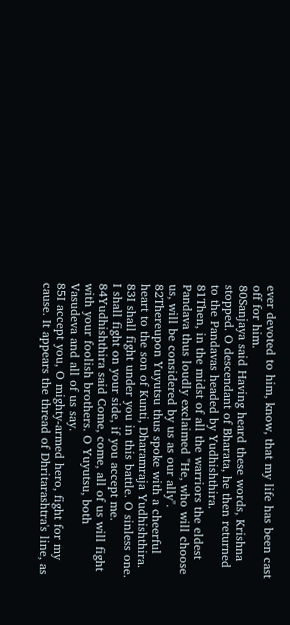ever devoted to him, know, that my life has been cast off for him.
80Sanjaya said Having heard these words, Krishna stopped. O descendant of Bharata, he then returned to the Pandavas headed by Yudhishthira.
81Then, in the midst of all the warriors the eldest Pandava thus loudly exclaimed "He, who will choose us, will be considered by us as our ally".
82Thereupon Yuyutsu thus spoke with a cheerful heart to the son of Kunti, Dharamraja Yudhishthira.
83I shall fight under you in this battle. O sinless one. I shall fight on your side, if you accept me.
84Yudhishthira said Come, come, all of us will fight with your foolish brothers. O Yuyutsu, both Vasudeva and all of us say.
85I accept you, O mighty-armed hero, fight for my cause. It appears the thread of Dhritarashtra's line, as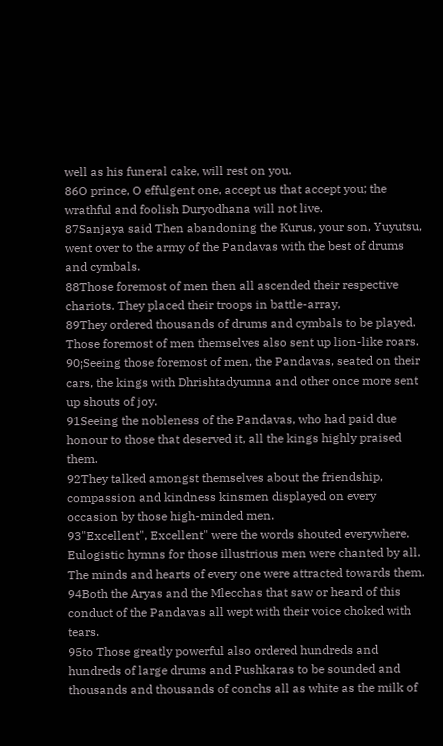well as his funeral cake, will rest on you.
86O prince, O effulgent one, accept us that accept you; the wrathful and foolish Duryodhana will not live.
87Sanjaya said Then abandoning the Kurus, your son, Yuyutsu, went over to the army of the Pandavas with the best of drums and cymbals.
88Those foremost of men then all ascended their respective chariots. They placed their troops in battle-array,
89They ordered thousands of drums and cymbals to be played. Those foremost of men themselves also sent up lion-like roars.
90¡Seeing those foremost of men, the Pandavas, seated on their cars, the kings with Dhrishtadyumna and other once more sent up shouts of joy.
91Seeing the nobleness of the Pandavas, who had paid due honour to those that deserved it, all the kings highly praised them.
92They talked amongst themselves about the friendship, compassion and kindness kinsmen displayed on every occasion by those high-minded men.
93"Excellent", Excellent" were the words shouted everywhere. Eulogistic hymns for those illustrious men were chanted by all. The minds and hearts of every one were attracted towards them.
94Both the Aryas and the Mlecchas that saw or heard of this conduct of the Pandavas all wept with their voice choked with tears.
95to Those greatly powerful also ordered hundreds and hundreds of large drums and Pushkaras to be sounded and thousands and thousands of conchs all as white as the milk of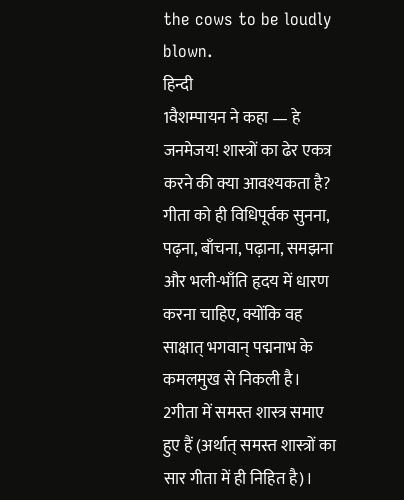the cows to be loudly blown.
हिन्दी
1वैशम्पायन ने कहा — हे जनमेजय! शास्त्रों का ढेर एकत्र करने की क्या आवश्यकता है? गीता को ही विधिपूर्वक सुनना, पढ़ना, बाँचना, पढ़ाना, समझना और भली-भाँति हृदय में धारण करना चाहिए, क्योंकि वह साक्षात् भगवान् पद्मनाभ के कमलमुख से निकली है।
2गीता में समस्त शास्त्र समाए हुए हैं (अर्थात् समस्त शास्त्रों का सार गीता में ही निहित है)।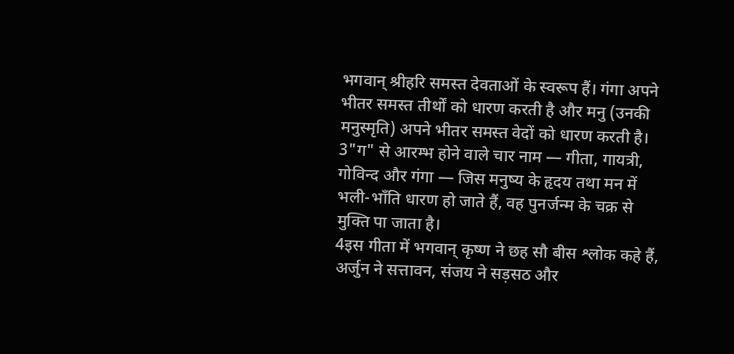भगवान् श्रीहरि समस्त देवताओं के स्वरूप हैं। गंगा अपने भीतर समस्त तीर्थों को धारण करती है और मनु (उनकी मनुस्मृति) अपने भीतर समस्त वेदों को धारण करती है।
3"ग" से आरम्भ होने वाले चार नाम — गीता, गायत्री, गोविन्द और गंगा — जिस मनुष्य के हृदय तथा मन में भली-भाँति धारण हो जाते हैं, वह पुनर्जन्म के चक्र से मुक्ति पा जाता है।
4इस गीता में भगवान् कृष्ण ने छह सौ बीस श्लोक कहे हैं, अर्जुन ने सत्तावन, संजय ने सड़सठ और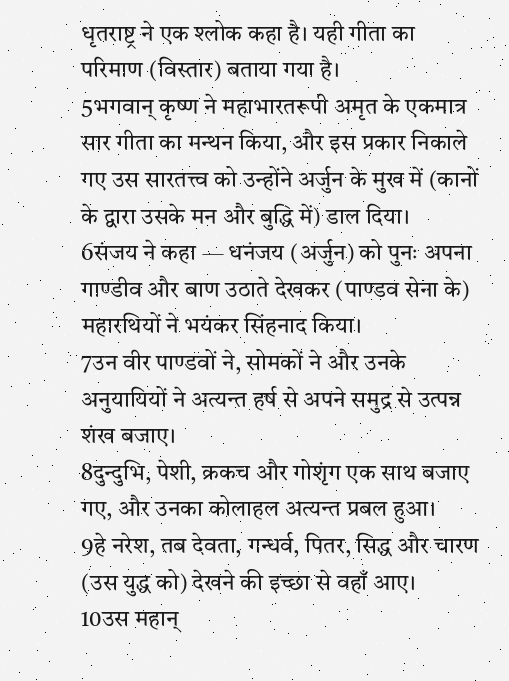धृतराष्ट्र ने एक श्लोक कहा है। यही गीता का परिमाण (विस्तार) बताया गया है।
5भगवान् कृष्ण ने महाभारतरूपी अमृत के एकमात्र सार गीता का मन्थन किया, और इस प्रकार निकाले गए उस सारतत्त्व को उन्होंने अर्जुन के मुख में (कानों के द्वारा उसके मन और बुद्धि में) डाल दिया।
6संजय ने कहा — धनंजय (अर्जुन) को पुनः अपना गाण्डीव और बाण उठाते देखकर (पाण्डव सेना के) महारथियों ने भयंकर सिंहनाद किया।
7उन वीर पाण्डवों ने, सोमकों ने और उनके अनुयायियों ने अत्यन्त हर्ष से अपने समुद्र से उत्पन्न शंख बजाए।
8दुन्दुभि, पेशी, क्रकच और गोशृंग एक साथ बजाए गए, और उनका कोलाहल अत्यन्त प्रबल हुआ।
9हे नरेश, तब देवता, गन्धर्व, पितर, सिद्ध और चारण (उस युद्ध को) देखने की इच्छा से वहाँ आए।
10उस महान्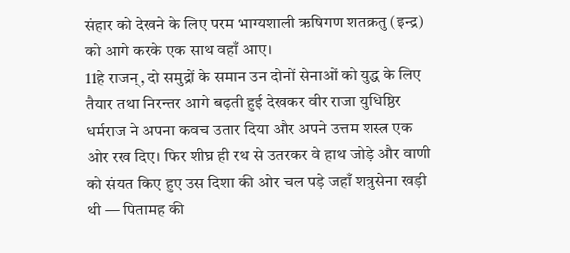संहार को देखने के लिए परम भाग्यशाली ऋषिगण शतक्रतु (इन्द्र) को आगे करके एक साथ वहाँ आए।
11हे राजन्, दो समुद्रों के समान उन दोनों सेनाओं को युद्ध के लिए तैयार तथा निरन्तर आगे बढ़ती हुई देखकर वीर राजा युधिष्ठिर धर्मराज ने अपना कवच उतार दिया और अपने उत्तम शस्त्र एक ओर रख दिए। फिर शीघ्र ही रथ से उतरकर वे हाथ जोड़े और वाणी को संयत किए हुए उस दिशा की ओर चल पड़े जहाँ शत्रुसेना खड़ी थी — पितामह की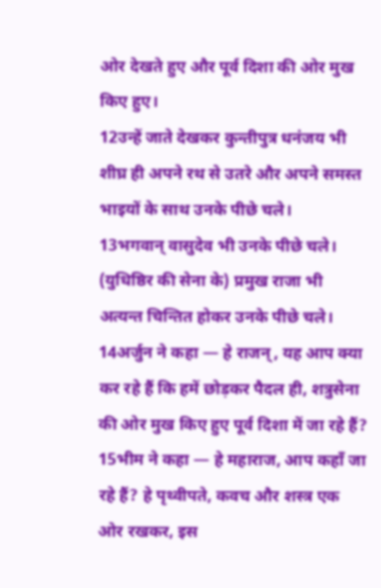ओर देखते हुए और पूर्व दिशा की ओर मुख किए हुए।
12उन्हें जाते देखकर कुन्तीपुत्र धनंजय भी शीघ्र ही अपने रथ से उतरे और अपने समस्त भाइयों के साथ उनके पीछे चले।
13भगवान् वासुदेव भी उनके पीछे चले। (युधिष्ठिर की सेना के) प्रमुख राजा भी अत्यन्त चिन्तित होकर उनके पीछे चले।
14अर्जुन ने कहा — हे राजन्, यह आप क्या कर रहे हैं कि हमें छोड़कर पैदल ही, शत्रुसेना की ओर मुख किए हुए पूर्व दिशा में जा रहे हैं?
15भीम ने कहा — हे महाराज, आप कहाँ जा रहे हैं? हे पृथ्वीपते, कवच और शस्त्र एक ओर रखकर, इस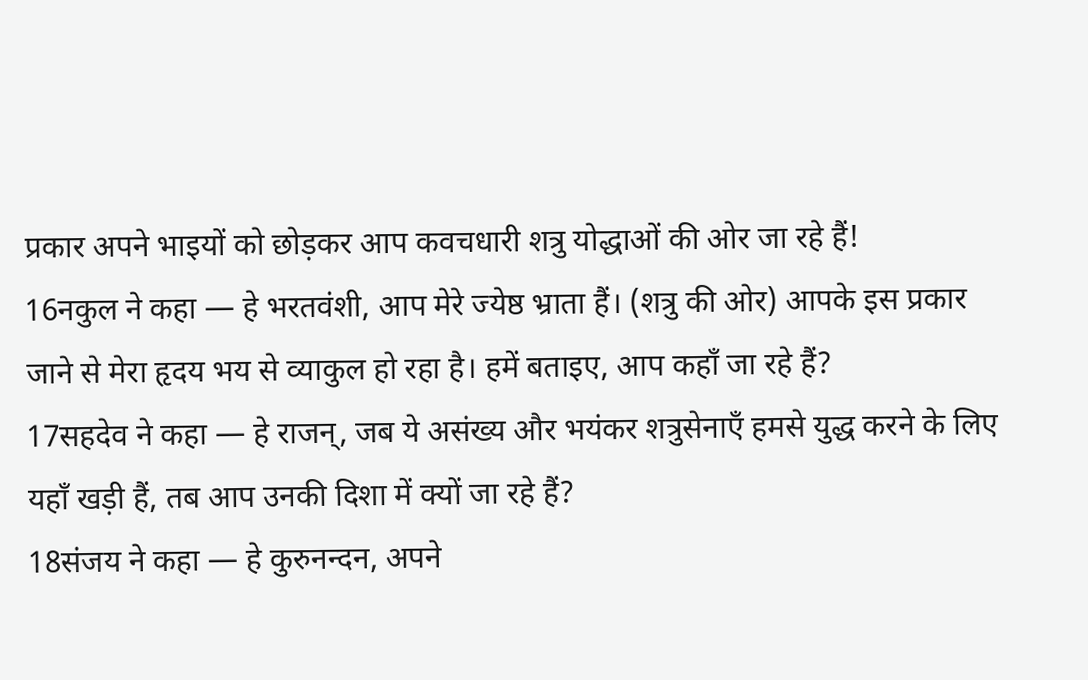प्रकार अपने भाइयों को छोड़कर आप कवचधारी शत्रु योद्धाओं की ओर जा रहे हैं!
16नकुल ने कहा — हे भरतवंशी, आप मेरे ज्येष्ठ भ्राता हैं। (शत्रु की ओर) आपके इस प्रकार जाने से मेरा हृदय भय से व्याकुल हो रहा है। हमें बताइए, आप कहाँ जा रहे हैं?
17सहदेव ने कहा — हे राजन्, जब ये असंख्य और भयंकर शत्रुसेनाएँ हमसे युद्ध करने के लिए यहाँ खड़ी हैं, तब आप उनकी दिशा में क्यों जा रहे हैं?
18संजय ने कहा — हे कुरुनन्दन, अपने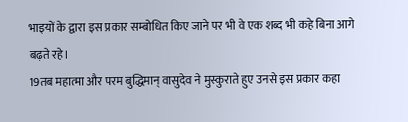भाइयों के द्वारा इस प्रकार सम्बोधित किए जाने पर भी वे एक शब्द भी कहे बिना आगे बढ़ते रहे।
19तब महात्मा और परम बुद्धिमान् वासुदेव ने मुस्कुराते हुए उनसे इस प्रकार कहा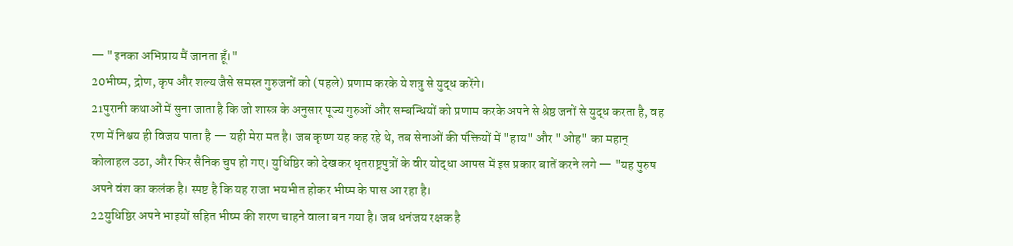— "इनका अभिप्राय मैं जानता हूँ।"
20भीष्म, द्रोण, कृप और शल्य जैसे समस्त गुरुजनों को (पहले) प्रणाम करके ये शत्रु से युद्ध करेंगे।
21पुरानी कथाओं में सुना जाता है कि जो शास्त्र के अनुसार पूज्य गुरुओं और सम्बन्धियों को प्रणाम करके अपने से श्रेष्ठ जनों से युद्ध करता है, वह रण में निश्चय ही विजय पाता है — यही मेरा मत है। जब कृष्ण यह कह रहे थे, तब सेनाओं की पंक्तियों में "हाय" और "ओह" का महान् कोलाहल उठा, और फिर सैनिक चुप हो गए। युधिष्ठिर को देखकर धृतराष्ट्रपुत्रों के वीर योद्धा आपस में इस प्रकार बातें करने लगे — "यह पुरुष अपने वंश का कलंक है। स्पष्ट है कि यह राजा भयभीत होकर भीष्म के पास आ रहा है।
22युधिष्ठिर अपने भाइयों सहित भीष्म की शरण चाहने वाला बन गया है। जब धनंजय रक्षक है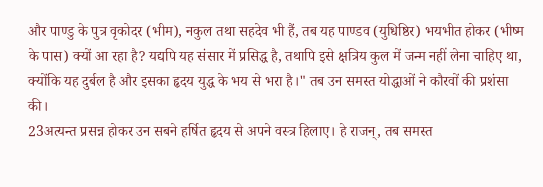और पाण्डु के पुत्र वृकोदर (भीम), नकुल तथा सहदेव भी हैं, तब यह पाण्डव (युधिष्ठिर) भयभीत होकर (भीष्म के पास) क्यों आ रहा है? यद्यपि यह संसार में प्रसिद्ध है, तथापि इसे क्षत्रिय कुल में जन्म नहीं लेना चाहिए था, क्योंकि यह दुर्बल है और इसका हृदय युद्ध के भय से भरा है।" तब उन समस्त योद्धाओं ने कौरवों की प्रशंसा की।
23अत्यन्त प्रसन्न होकर उन सबने हर्षित हृदय से अपने वस्त्र हिलाए। हे राजन्, तब समस्त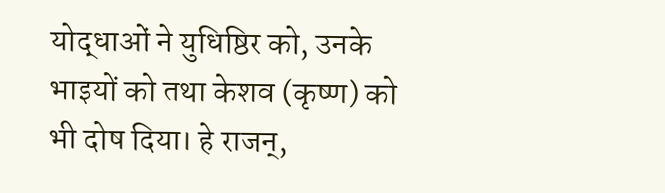योद्धाओं ने युधिष्ठिर को, उनके भाइयों को तथा केशव (कृष्ण) को भी दोष दिया। हे राजन्,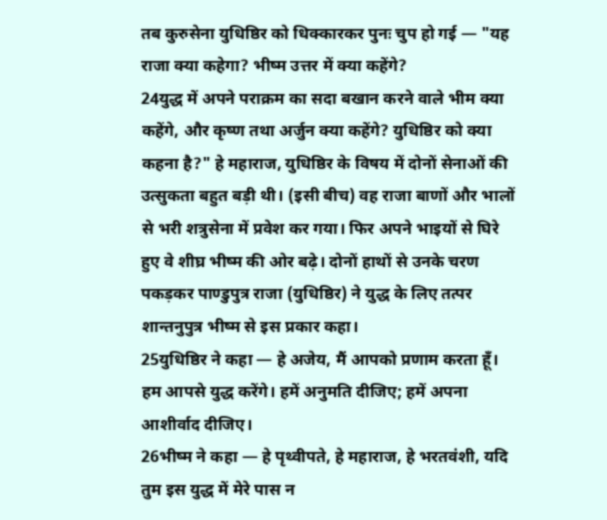तब कुरुसेना युधिष्ठिर को धिक्कारकर पुनः चुप हो गई — "यह राजा क्या कहेगा? भीष्म उत्तर में क्या कहेंगे?
24युद्ध में अपने पराक्रम का सदा बखान करने वाले भीम क्या कहेंगे, और कृष्ण तथा अर्जुन क्या कहेंगे? युधिष्ठिर को क्या कहना है?" हे महाराज, युधिष्ठिर के विषय में दोनों सेनाओं की उत्सुकता बहुत बड़ी थी। (इसी बीच) वह राजा बाणों और भालों से भरी शत्रुसेना में प्रवेश कर गया। फिर अपने भाइयों से घिरे हुए वे शीघ्र भीष्म की ओर बढ़े। दोनों हाथों से उनके चरण पकड़कर पाण्डुपुत्र राजा (युधिष्ठिर) ने युद्ध के लिए तत्पर शान्तनुपुत्र भीष्म से इस प्रकार कहा।
25युधिष्ठिर ने कहा — हे अजेय, मैं आपको प्रणाम करता हूँ। हम आपसे युद्ध करेंगे। हमें अनुमति दीजिए; हमें अपना आशीर्वाद दीजिए।
26भीष्म ने कहा — हे पृथ्वीपते, हे महाराज, हे भरतवंशी, यदि तुम इस युद्ध में मेरे पास न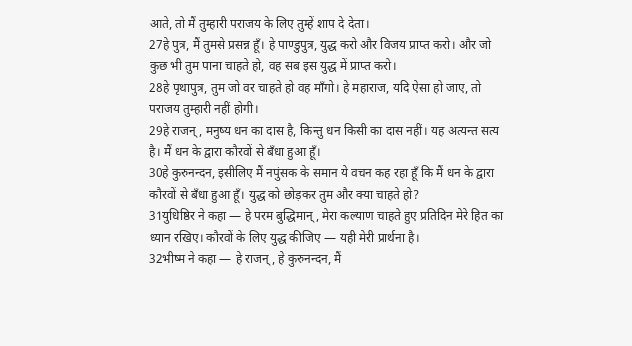आते, तो मैं तुम्हारी पराजय के लिए तुम्हें शाप दे देता।
27हे पुत्र, मैं तुमसे प्रसन्न हूँ। हे पाण्डुपुत्र, युद्ध करो और विजय प्राप्त करो। और जो कुछ भी तुम पाना चाहते हो, वह सब इस युद्ध में प्राप्त करो।
28हे पृथापुत्र, तुम जो वर चाहते हो वह माँगो। हे महाराज, यदि ऐसा हो जाए, तो पराजय तुम्हारी नहीं होगी।
29हे राजन्, मनुष्य धन का दास है, किन्तु धन किसी का दास नहीं। यह अत्यन्त सत्य है। मैं धन के द्वारा कौरवों से बँधा हुआ हूँ।
30हे कुरुनन्दन, इसीलिए मैं नपुंसक के समान ये वचन कह रहा हूँ कि मैं धन के द्वारा कौरवों से बँधा हुआ हूँ। युद्ध को छोड़कर तुम और क्या चाहते हो?
31युधिष्ठिर ने कहा — हे परम बुद्धिमान्, मेरा कल्याण चाहते हुए प्रतिदिन मेरे हित का ध्यान रखिए। कौरवों के लिए युद्ध कीजिए — यही मेरी प्रार्थना है।
32भीष्म ने कहा — हे राजन्, हे कुरुनन्दन, मैं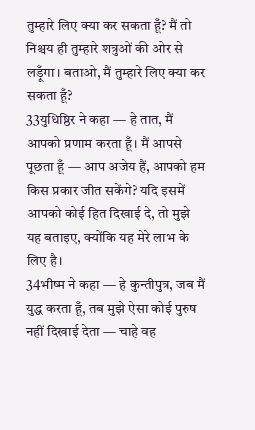तुम्हारे लिए क्या कर सकता हूँ? मैं तो निश्चय ही तुम्हारे शत्रुओं की ओर से लड़ूँगा। बताओ, मैं तुम्हारे लिए क्या कर सकता हूँ?
33युधिष्ठिर ने कहा — हे तात, मैं आपको प्रणाम करता हूँ। मैं आपसे पूछता हूँ — आप अजेय हैं, आपको हम किस प्रकार जीत सकेंगे? यदि इसमें आपको कोई हित दिखाई दे, तो मुझे यह बताइए, क्योंकि यह मेरे लाभ के लिए है।
34भीष्म ने कहा — हे कुन्तीपुत्र, जब मैं युद्ध करता हूँ, तब मुझे ऐसा कोई पुरुष नहीं दिखाई देता — चाहे वह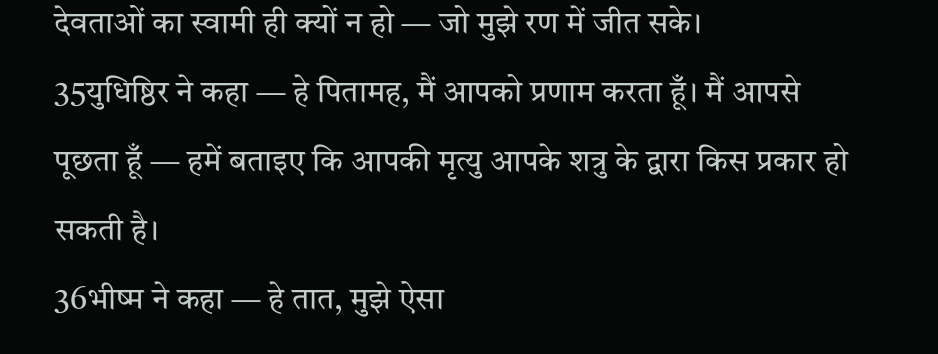देवताओं का स्वामी ही क्यों न हो — जो मुझे रण में जीत सके।
35युधिष्ठिर ने कहा — हे पितामह, मैं आपको प्रणाम करता हूँ। मैं आपसे पूछता हूँ — हमें बताइए कि आपकी मृत्यु आपके शत्रु के द्वारा किस प्रकार हो सकती है।
36भीष्म ने कहा — हे तात, मुझे ऐसा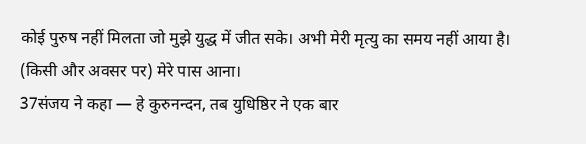कोई पुरुष नहीं मिलता जो मुझे युद्ध में जीत सके। अभी मेरी मृत्यु का समय नहीं आया है। (किसी और अवसर पर) मेरे पास आना।
37संजय ने कहा — हे कुरुनन्दन, तब युधिष्ठिर ने एक बार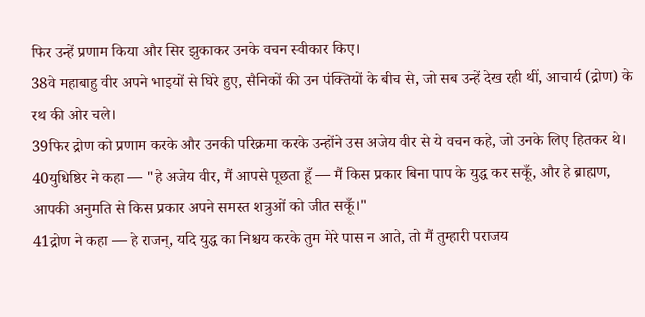फिर उन्हें प्रणाम किया और सिर झुकाकर उनके वचन स्वीकार किए।
38वे महाबाहु वीर अपने भाइयों से घिरे हुए, सैनिकों की उन पंक्तियों के बीच से, जो सब उन्हें देख रही थीं, आचार्य (द्रोण) के रथ की ओर चले।
39फिर द्रोण को प्रणाम करके और उनकी परिक्रमा करके उन्होंने उस अजेय वीर से ये वचन कहे, जो उनके लिए हितकर थे।
40युधिष्ठिर ने कहा — "हे अजेय वीर, मैं आपसे पूछता हूँ — मैं किस प्रकार बिना पाप के युद्ध कर सकूँ, और हे ब्राह्मण, आपकी अनुमति से किस प्रकार अपने समस्त शत्रुओं को जीत सकूँ।"
41द्रोण ने कहा — हे राजन्, यदि युद्ध का निश्चय करके तुम मेरे पास न आते, तो मैं तुम्हारी पराजय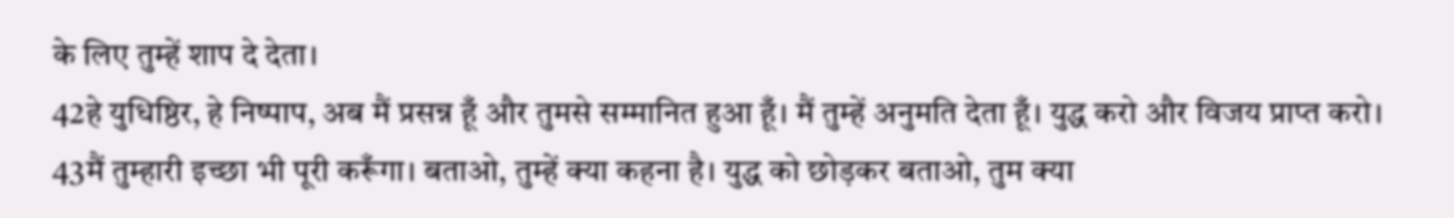के लिए तुम्हें शाप दे देता।
42हे युधिष्ठिर, हे निष्पाप, अब मैं प्रसन्न हूँ और तुमसे सम्मानित हुआ हूँ। मैं तुम्हें अनुमति देता हूँ। युद्ध करो और विजय प्राप्त करो।
43मैं तुम्हारी इच्छा भी पूरी करूँगा। बताओ, तुम्हें क्या कहना है। युद्ध को छोड़कर बताओ, तुम क्या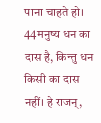पाना चाहते हो।
44मनुष्य धन का दास है, किन्तु धन किसी का दास नहीं। हे राजन्,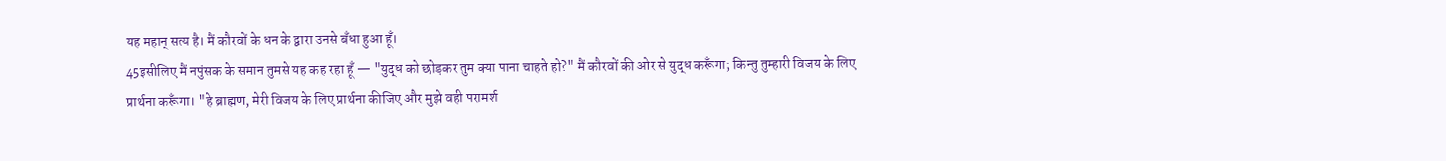यह महान् सत्य है। मैं कौरवों के धन के द्वारा उनसे बँधा हुआ हूँ।
45इसीलिए मैं नपुंसक के समान तुमसे यह कह रहा हूँ — "युद्ध को छोड़कर तुम क्या पाना चाहते हो?" मैं कौरवों की ओर से युद्ध करूँगा; किन्तु तुम्हारी विजय के लिए प्रार्थना करूँगा। "हे ब्राह्मण, मेरी विजय के लिए प्रार्थना कीजिए और मुझे वही परामर्श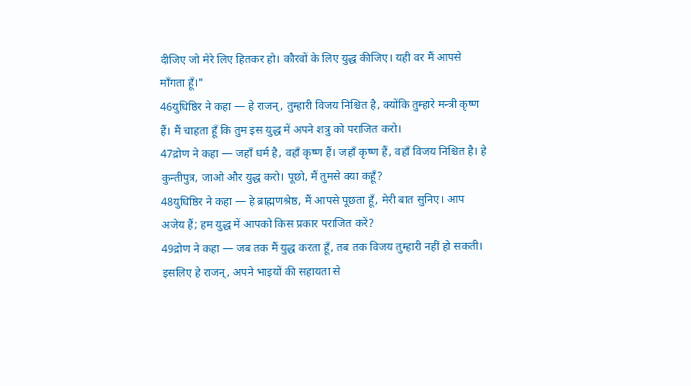दीजिए जो मेरे लिए हितकर हो। कौरवों के लिए युद्ध कीजिए। यही वर मैं आपसे माँगता हूँ।"
46युधिष्ठिर ने कहा — हे राजन्, तुम्हारी विजय निश्चित है, क्योंकि तुम्हारे मन्त्री कृष्ण हैं। मैं चाहता हूँ कि तुम इस युद्ध में अपने शत्रु को पराजित करो।
47द्रोण ने कहा — जहाँ धर्म है, वहाँ कृष्ण हैं। जहाँ कृष्ण हैं, वहाँ विजय निश्चित है। हे कुन्तीपुत्र, जाओ और युद्ध करो। पूछो, मैं तुमसे क्या कहूँ?
48युधिष्ठिर ने कहा — हे ब्राह्मणश्रेष्ठ, मैं आपसे पूछता हूँ, मेरी बात सुनिए। आप अजेय हैं; हम युद्ध में आपको किस प्रकार पराजित करें?
49द्रोण ने कहा — जब तक मैं युद्ध करता हूँ, तब तक विजय तुम्हारी नहीं हो सकती। इसलिए हे राजन्, अपने भाइयों की सहायता से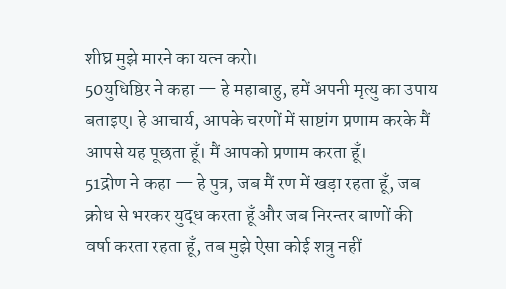शीघ्र मुझे मारने का यत्न करो।
50युधिष्ठिर ने कहा — हे महाबाहु, हमें अपनी मृत्यु का उपाय बताइए। हे आचार्य, आपके चरणों में साष्टांग प्रणाम करके मैं आपसे यह पूछता हूँ। मैं आपको प्रणाम करता हूँ।
51द्रोण ने कहा — हे पुत्र, जब मैं रण में खड़ा रहता हूँ, जब क्रोध से भरकर युद्ध करता हूँ और जब निरन्तर बाणों की वर्षा करता रहता हूँ, तब मुझे ऐसा कोई शत्रु नहीं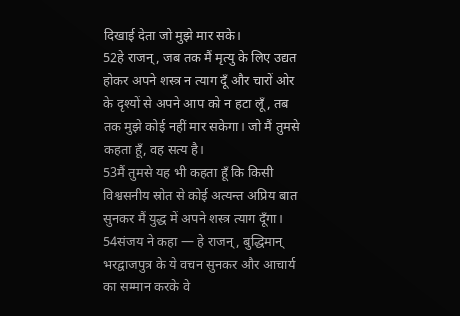दिखाई देता जो मुझे मार सके।
52हे राजन्, जब तक मैं मृत्यु के लिए उद्यत होकर अपने शस्त्र न त्याग दूँ और चारों ओर के दृश्यों से अपने आप को न हटा लूँ, तब तक मुझे कोई नहीं मार सकेगा। जो मैं तुमसे कहता हूँ, वह सत्य है।
53मैं तुमसे यह भी कहता हूँ कि किसी विश्वसनीय स्रोत से कोई अत्यन्त अप्रिय बात सुनकर मैं युद्ध में अपने शस्त्र त्याग दूँगा।
54संजय ने कहा — हे राजन्, बुद्धिमान् भरद्वाजपुत्र के ये वचन सुनकर और आचार्य का सम्मान करके वे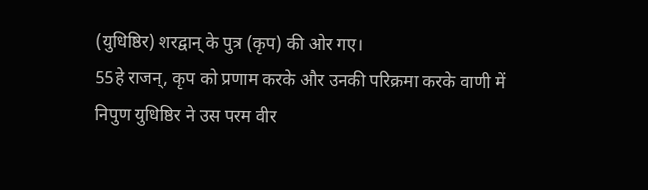(युधिष्ठिर) शरद्वान् के पुत्र (कृप) की ओर गए।
55हे राजन्, कृप को प्रणाम करके और उनकी परिक्रमा करके वाणी में निपुण युधिष्ठिर ने उस परम वीर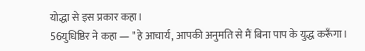योद्धा से इस प्रकार कहा।
56युधिष्ठिर ने कहा — "हे आचार्य, आपकी अनुमति से मैं बिना पाप के युद्ध करूँगा।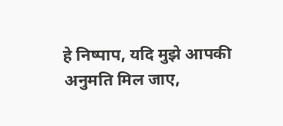हे निष्पाप, यदि मुझे आपकी अनुमति मिल जाए,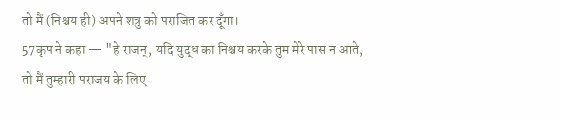तो मैं (निश्चय ही) अपने शत्रु को पराजित कर दूँगा।
57कृप ने कहा — "हे राजन्, यदि युद्ध का निश्चय करके तुम मेरे पास न आते, तो मैं तुम्हारी पराजय के लिए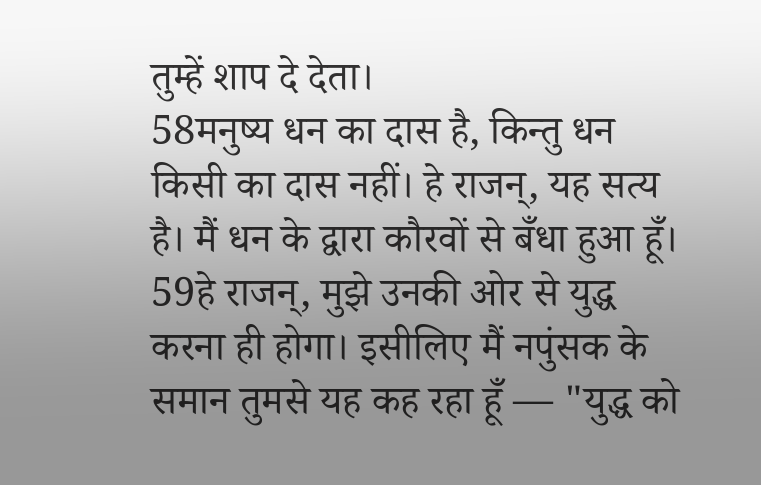तुम्हें शाप दे देता।
58मनुष्य धन का दास है, किन्तु धन किसी का दास नहीं। हे राजन्, यह सत्य है। मैं धन के द्वारा कौरवों से बँधा हुआ हूँ।
59हे राजन्, मुझे उनकी ओर से युद्ध करना ही होगा। इसीलिए मैं नपुंसक के समान तुमसे यह कह रहा हूँ — "युद्ध को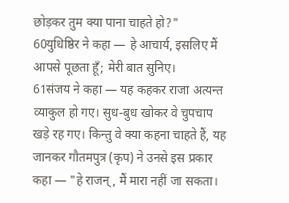छोड़कर तुम क्या पाना चाहते हो?"
60युधिष्ठिर ने कहा — हे आचार्य, इसलिए मैं आपसे पूछता हूँ; मेरी बात सुनिए।
61संजय ने कहा — यह कहकर राजा अत्यन्त व्याकुल हो गए। सुध-बुध खोकर वे चुपचाप खड़े रह गए। किन्तु वे क्या कहना चाहते हैं, यह जानकर गौतमपुत्र (कृप) ने उनसे इस प्रकार कहा — "हे राजन्, मैं मारा नहीं जा सकता।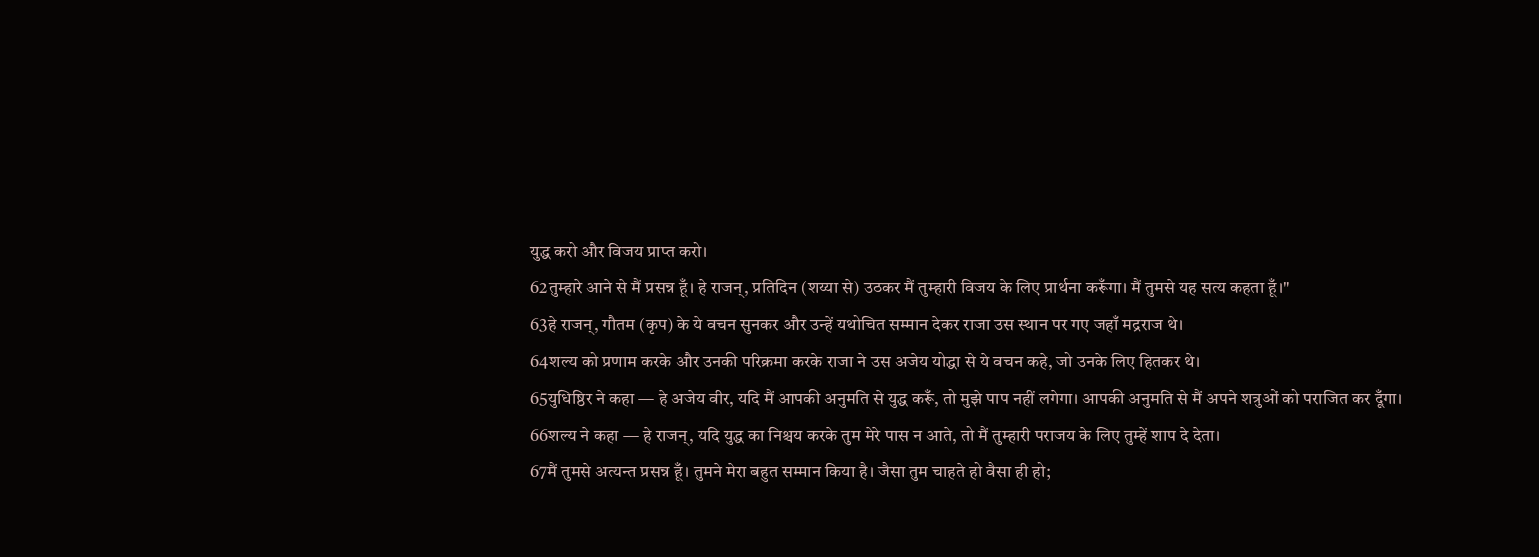युद्ध करो और विजय प्राप्त करो।
62तुम्हारे आने से मैं प्रसन्न हूँ। हे राजन्, प्रतिदिन (शय्या से) उठकर मैं तुम्हारी विजय के लिए प्रार्थना करूँगा। मैं तुमसे यह सत्य कहता हूँ।"
63हे राजन्, गौतम (कृप) के ये वचन सुनकर और उन्हें यथोचित सम्मान देकर राजा उस स्थान पर गए जहाँ मद्रराज थे।
64शल्य को प्रणाम करके और उनकी परिक्रमा करके राजा ने उस अजेय योद्धा से ये वचन कहे, जो उनके लिए हितकर थे।
65युधिष्ठिर ने कहा — हे अजेय वीर, यदि मैं आपकी अनुमति से युद्ध करूँ, तो मुझे पाप नहीं लगेगा। आपकी अनुमति से मैं अपने शत्रुओं को पराजित कर दूँगा।
66शल्य ने कहा — हे राजन्, यदि युद्ध का निश्चय करके तुम मेरे पास न आते, तो मैं तुम्हारी पराजय के लिए तुम्हें शाप दे देता।
67मैं तुमसे अत्यन्त प्रसन्न हूँ। तुमने मेरा बहुत सम्मान किया है। जैसा तुम चाहते हो वैसा ही हो;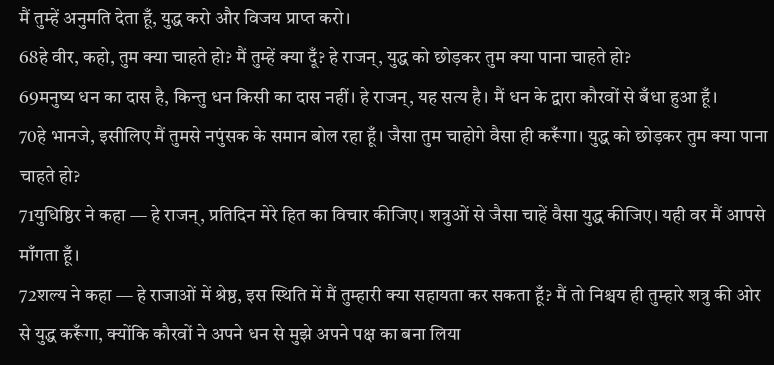मैं तुम्हें अनुमति देता हूँ, युद्ध करो और विजय प्राप्त करो।
68हे वीर, कहो, तुम क्या चाहते हो? मैं तुम्हें क्या दूँ? हे राजन्, युद्ध को छोड़कर तुम क्या पाना चाहते हो?
69मनुष्य धन का दास है, किन्तु धन किसी का दास नहीं। हे राजन्, यह सत्य है। मैं धन के द्वारा कौरवों से बँधा हुआ हूँ।
70हे भानजे, इसीलिए मैं तुमसे नपुंसक के समान बोल रहा हूँ। जैसा तुम चाहोगे वैसा ही करूँगा। युद्ध को छोड़कर तुम क्या पाना चाहते हो?
71युधिष्ठिर ने कहा — हे राजन्, प्रतिदिन मेरे हित का विचार कीजिए। शत्रुओं से जैसा चाहें वैसा युद्ध कीजिए। यही वर मैं आपसे माँगता हूँ।
72शल्य ने कहा — हे राजाओं में श्रेष्ठ, इस स्थिति में मैं तुम्हारी क्या सहायता कर सकता हूँ? मैं तो निश्चय ही तुम्हारे शत्रु की ओर से युद्ध करूँगा, क्योंकि कौरवों ने अपने धन से मुझे अपने पक्ष का बना लिया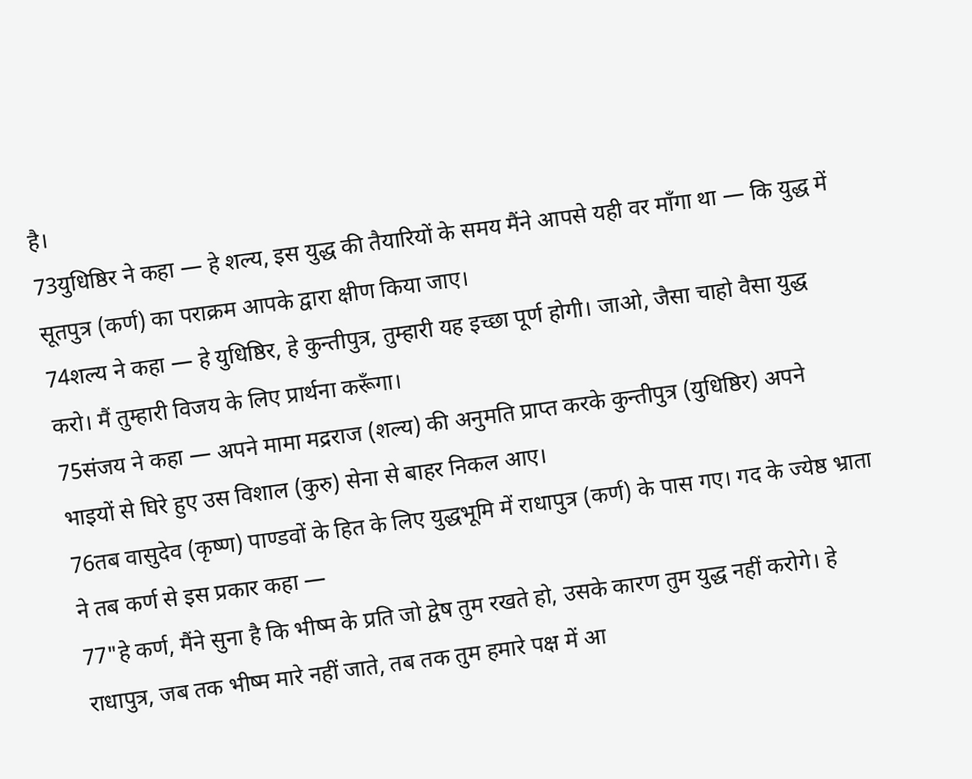है।
73युधिष्ठिर ने कहा — हे शल्य, इस युद्ध की तैयारियों के समय मैंने आपसे यही वर माँगा था — कि युद्ध में सूतपुत्र (कर्ण) का पराक्रम आपके द्वारा क्षीण किया जाए।
74शल्य ने कहा — हे युधिष्ठिर, हे कुन्तीपुत्र, तुम्हारी यह इच्छा पूर्ण होगी। जाओ, जैसा चाहो वैसा युद्ध करो। मैं तुम्हारी विजय के लिए प्रार्थना करूँगा।
75संजय ने कहा — अपने मामा मद्रराज (शल्य) की अनुमति प्राप्त करके कुन्तीपुत्र (युधिष्ठिर) अपने भाइयों से घिरे हुए उस विशाल (कुरु) सेना से बाहर निकल आए।
76तब वासुदेव (कृष्ण) पाण्डवों के हित के लिए युद्धभूमि में राधापुत्र (कर्ण) के पास गए। गद के ज्येष्ठ भ्राता ने तब कर्ण से इस प्रकार कहा —
77"हे कर्ण, मैंने सुना है कि भीष्म के प्रति जो द्वेष तुम रखते हो, उसके कारण तुम युद्ध नहीं करोगे। हे राधापुत्र, जब तक भीष्म मारे नहीं जाते, तब तक तुम हमारे पक्ष में आ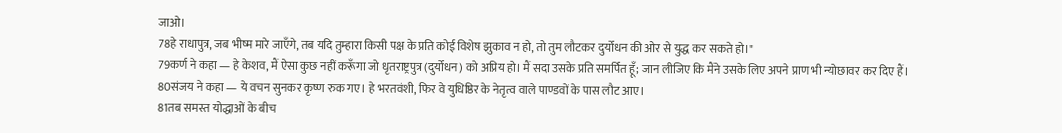जाओ।
78हे राधापुत्र, जब भीष्म मारे जाएँगे, तब यदि तुम्हारा किसी पक्ष के प्रति कोई विशेष झुकाव न हो, तो तुम लौटकर दुर्योधन की ओर से युद्ध कर सकते हो।"
79कर्ण ने कहा — हे केशव, मैं ऐसा कुछ नहीं करूँगा जो धृतराष्ट्रपुत्र (दुर्योधन) को अप्रिय हो। मैं सदा उसके प्रति समर्पित हूँ; जान लीजिए कि मैंने उसके लिए अपने प्राण भी न्योछावर कर दिए हैं।
80संजय ने कहा — ये वचन सुनकर कृष्ण रुक गए। हे भरतवंशी, फिर वे युधिष्ठिर के नेतृत्व वाले पाण्डवों के पास लौट आए।
81तब समस्त योद्धाओं के बीच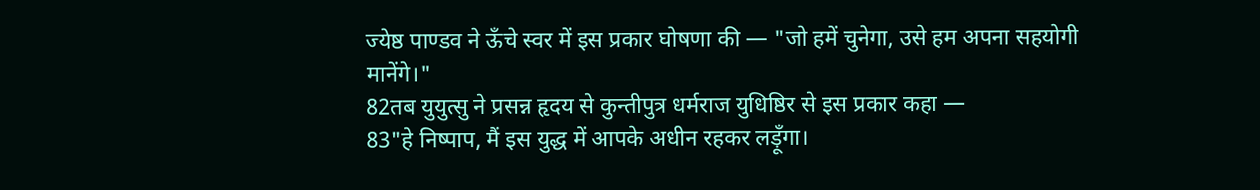ज्येष्ठ पाण्डव ने ऊँचे स्वर में इस प्रकार घोषणा की — "जो हमें चुनेगा, उसे हम अपना सहयोगी मानेंगे।"
82तब युयुत्सु ने प्रसन्न हृदय से कुन्तीपुत्र धर्मराज युधिष्ठिर से इस प्रकार कहा —
83"हे निष्पाप, मैं इस युद्ध में आपके अधीन रहकर लड़ूँगा।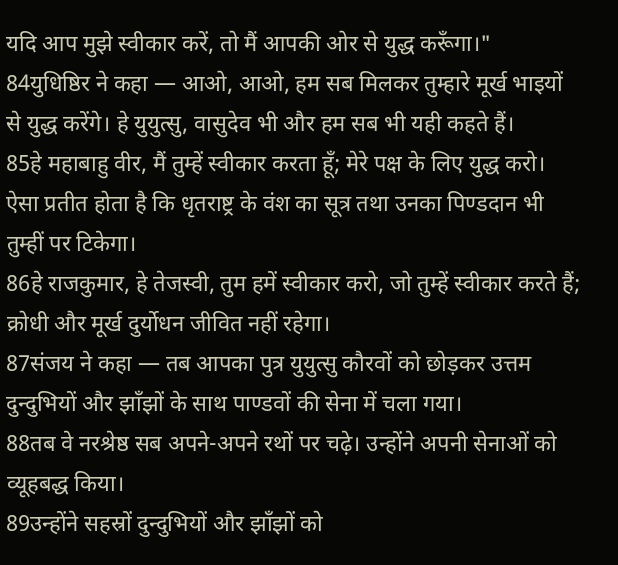यदि आप मुझे स्वीकार करें, तो मैं आपकी ओर से युद्ध करूँगा।"
84युधिष्ठिर ने कहा — आओ, आओ, हम सब मिलकर तुम्हारे मूर्ख भाइयों से युद्ध करेंगे। हे युयुत्सु, वासुदेव भी और हम सब भी यही कहते हैं।
85हे महाबाहु वीर, मैं तुम्हें स्वीकार करता हूँ; मेरे पक्ष के लिए युद्ध करो। ऐसा प्रतीत होता है कि धृतराष्ट्र के वंश का सूत्र तथा उनका पिण्डदान भी तुम्हीं पर टिकेगा।
86हे राजकुमार, हे तेजस्वी, तुम हमें स्वीकार करो, जो तुम्हें स्वीकार करते हैं; क्रोधी और मूर्ख दुर्योधन जीवित नहीं रहेगा।
87संजय ने कहा — तब आपका पुत्र युयुत्सु कौरवों को छोड़कर उत्तम दुन्दुभियों और झाँझों के साथ पाण्डवों की सेना में चला गया।
88तब वे नरश्रेष्ठ सब अपने-अपने रथों पर चढ़े। उन्होंने अपनी सेनाओं को व्यूहबद्ध किया।
89उन्होंने सहस्रों दुन्दुभियों और झाँझों को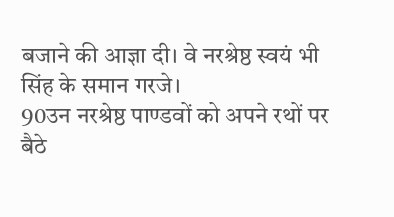बजाने की आज्ञा दी। वे नरश्रेष्ठ स्वयं भी सिंह के समान गरजे।
90उन नरश्रेष्ठ पाण्डवों को अपने रथों पर बैठे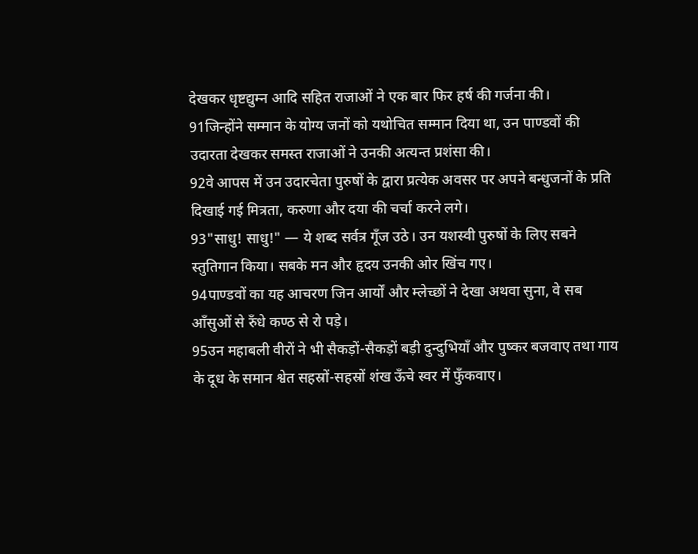देखकर धृष्टद्युम्न आदि सहित राजाओं ने एक बार फिर हर्ष की गर्जना की।
91जिन्होंने सम्मान के योग्य जनों को यथोचित सम्मान दिया था, उन पाण्डवों की उदारता देखकर समस्त राजाओं ने उनकी अत्यन्त प्रशंसा की।
92वे आपस में उन उदारचेता पुरुषों के द्वारा प्रत्येक अवसर पर अपने बन्धुजनों के प्रति दिखाई गई मित्रता, करुणा और दया की चर्चा करने लगे।
93"साधु! साधु!" — ये शब्द सर्वत्र गूँज उठे। उन यशस्वी पुरुषों के लिए सबने स्तुतिगान किया। सबके मन और हृदय उनकी ओर खिंच गए।
94पाण्डवों का यह आचरण जिन आर्यों और म्लेच्छों ने देखा अथवा सुना, वे सब आँसुओं से रुँधे कण्ठ से रो पड़े।
95उन महाबली वीरों ने भी सैकड़ों-सैकड़ों बड़ी दुन्दुभियाँ और पुष्कर बजवाए तथा गाय के दूध के समान श्वेत सहस्रों-सहस्रों शंख ऊँचे स्वर में फुँकवाए।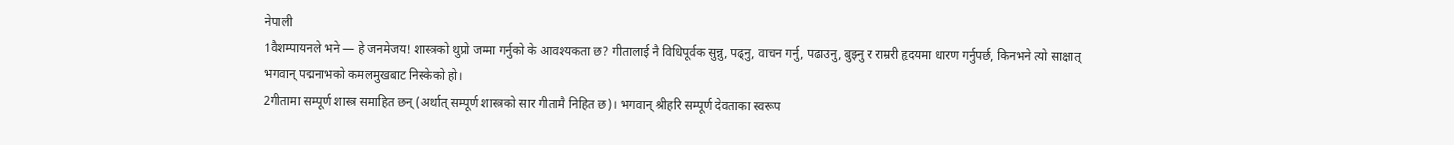नेपाली
1वैशम्पायनले भने — हे जनमेजय! शास्त्रको थुप्रो जम्मा गर्नुको के आवश्यकता छ? गीतालाई नै विधिपूर्वक सुन्नु, पढ्नु, वाचन गर्नु, पढाउनु, बुझ्नु र राम्ररी हृदयमा धारण गर्नुपर्छ, किनभने त्यो साक्षात् भगवान् पद्मनाभको कमलमुखबाट निस्केको हो।
2गीतामा सम्पूर्ण शास्त्र समाहित छन् (अर्थात् सम्पूर्ण शास्त्रको सार गीतामै निहित छ)। भगवान् श्रीहरि सम्पूर्ण देवताका स्वरूप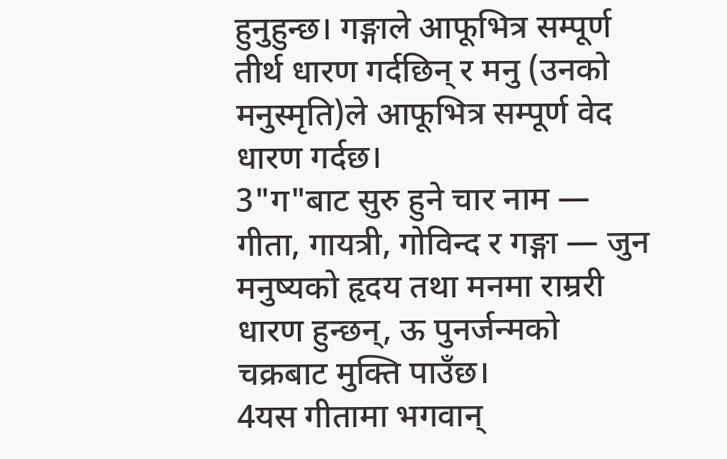हुनुहुन्छ। गङ्गाले आफूभित्र सम्पूर्ण तीर्थ धारण गर्दछिन् र मनु (उनको मनुस्मृति)ले आफूभित्र सम्पूर्ण वेद धारण गर्दछ।
3"ग"बाट सुरु हुने चार नाम — गीता, गायत्री, गोविन्द र गङ्गा — जुन मनुष्यको हृदय तथा मनमा राम्ररी धारण हुन्छन्, ऊ पुनर्जन्मको चक्रबाट मुक्ति पाउँछ।
4यस गीतामा भगवान्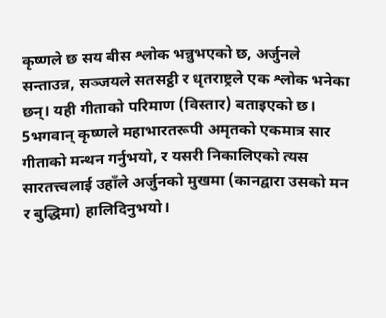कृष्णले छ सय बीस श्लोक भन्नुभएको छ, अर्जुनले सन्ताउन्न, सञ्जयले सतसट्ठी र धृतराष्ट्रले एक श्लोक भनेका छन्। यही गीताको परिमाण (विस्तार) बताइएको छ।
5भगवान् कृष्णले महाभारतरूपी अमृतको एकमात्र सार गीताको मन्थन गर्नुभयो, र यसरी निकालिएको त्यस सारतत्त्वलाई उहाँले अर्जुनको मुखमा (कानद्वारा उसको मन र बुद्धिमा) हालिदिनुभयो।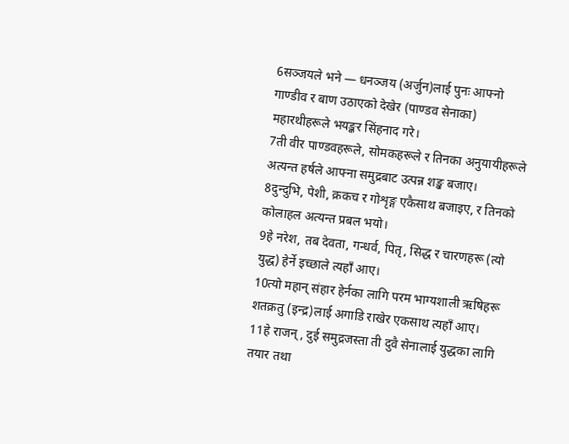6सञ्जयले भने — धनञ्जय (अर्जुन)लाई पुनः आफ्नो गाण्डीव र बाण उठाएको देखेर (पाण्डव सेनाका) महारथीहरूले भयङ्कर सिंहनाद गरे।
7ती वीर पाण्डवहरूले, सोमकहरूले र तिनका अनुयायीहरूले अत्यन्त हर्षले आफ्ना समुद्रबाट उत्पन्न शङ्ख बजाए।
8दुन्दुभि, पेशी, क्रकच र गोशृङ्ग एकैसाथ बजाइए, र तिनको कोलाहल अत्यन्त प्रबल भयो।
9हे नरेश, तब देवता, गन्धर्व, पितृ, सिद्ध र चारणहरू (त्यो युद्ध) हेर्ने इच्छाले त्यहाँ आए।
10त्यो महान् संहार हेर्नका लागि परम भाग्यशाली ऋषिहरू शतक्रतु (इन्द्र)लाई अगाडि राखेर एकसाथ त्यहाँ आए।
11हे राजन्, दुई समुद्रजस्ता ती दुवै सेनालाई युद्धका लागि तयार तथा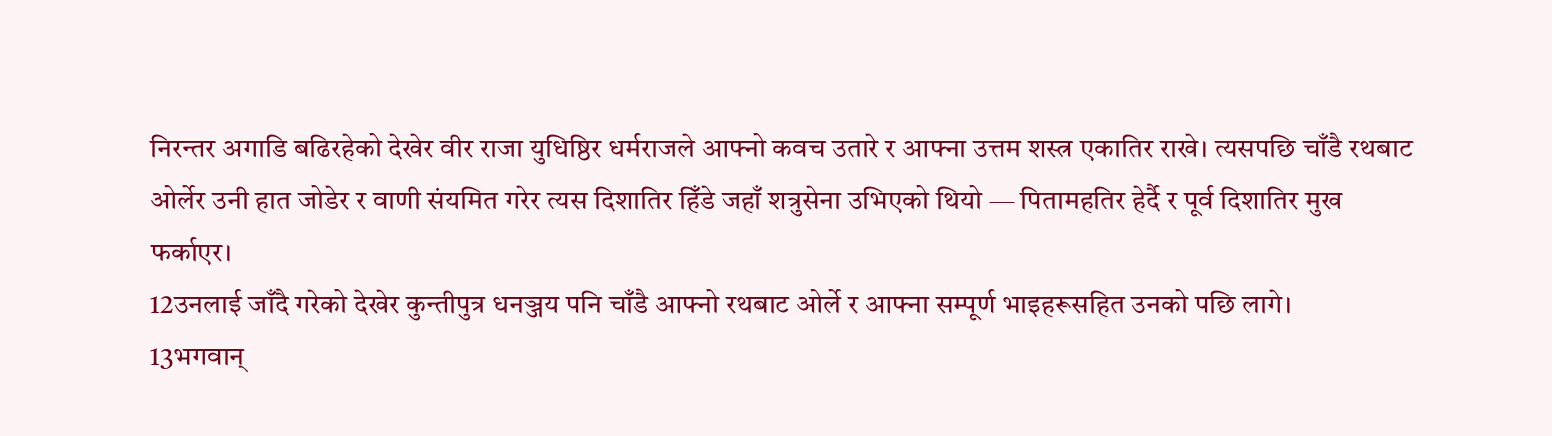निरन्तर अगाडि बढिरहेको देखेर वीर राजा युधिष्ठिर धर्मराजले आफ्नो कवच उतारे र आफ्ना उत्तम शस्त्र एकातिर राखे। त्यसपछि चाँडै रथबाट ओर्लेर उनी हात जोडेर र वाणी संयमित गरेर त्यस दिशातिर हिँडे जहाँ शत्रुसेना उभिएको थियो — पितामहतिर हेर्दै र पूर्व दिशातिर मुख फर्काएर।
12उनलाई जाँदै गरेको देखेर कुन्तीपुत्र धनञ्जय पनि चाँडै आफ्नो रथबाट ओर्ले र आफ्ना सम्पूर्ण भाइहरूसहित उनको पछि लागे।
13भगवान्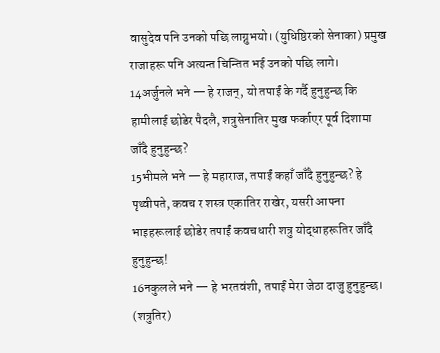वासुदेव पनि उनको पछि लाग्नुभयो। (युधिष्ठिरको सेनाका) प्रमुख राजाहरू पनि अत्यन्त चिन्तित भई उनको पछि लागे।
14अर्जुनले भने — हे राजन्, यो तपाईं के गर्दै हुनुहुन्छ कि हामीलाई छोडेर पैदलै, शत्रुसेनातिर मुख फर्काएर पूर्व दिशामा जाँदै हुनुहुन्छ?
15भीमले भने — हे महाराज, तपाईं कहाँ जाँदै हुनुहुन्छ? हे पृथ्वीपते, कवच र शस्त्र एकातिर राखेर, यसरी आफ्ना भाइहरूलाई छोडेर तपाईं कवचधारी शत्रु योद्धाहरूतिर जाँदै हुनुहुन्छ!
16नकुलले भने — हे भरतवंशी, तपाईं मेरा जेठा दाजु हुनुहुन्छ। (शत्रुतिर)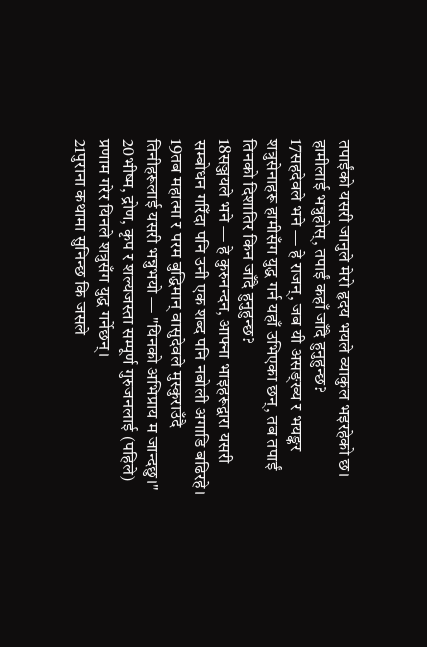तपाईंको यसरी जानुले मेरो हृदय भयले व्याकुल भइरहेको छ। हामीलाई भन्नुहोस्, तपाईं कहाँ जाँदै हुनुहुन्छ?
17सहदेवले भने — हे राजन्, जब यी असङ्ख्य र भयङ्कर शत्रुसेनाहरू हामीसँग युद्ध गर्न यहाँ उभिएका छन्, तब तपाईं तिनको दिशातिर किन जाँदै हुनुहुन्छ?
18सञ्जयले भने — हे कुरुनन्दन, आफ्ना भाइहरूद्वारा यसरी सम्बोधन गरिँदा पनि उनी एक शब्द पनि नबोली अगाडि बढिरहे।
19तब महात्मा र परम बुद्धिमान् वासुदेवले मुस्कुराउँदै तिनीहरूलाई यसरी भन्नुभयो — "यिनको अभिप्राय म जान्दछु।"
20भीष्म, द्रोण, कृप र शल्यजस्ता सम्पूर्ण गुरुजनलाई (पहिले) प्रणाम गरेर यिनले शत्रुसँग युद्ध गर्नेछन्।
21पुराना कथामा सुनिन्छ कि जसले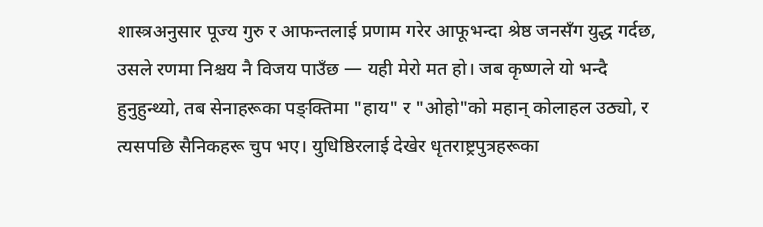शास्त्रअनुसार पूज्य गुरु र आफन्तलाई प्रणाम गरेर आफूभन्दा श्रेष्ठ जनसँग युद्ध गर्दछ, उसले रणमा निश्चय नै विजय पाउँछ — यही मेरो मत हो। जब कृष्णले यो भन्दै हुनुहुन्थ्यो, तब सेनाहरूका पङ्क्तिमा "हाय" र "ओहो"को महान् कोलाहल उठ्यो, र त्यसपछि सैनिकहरू चुप भए। युधिष्ठिरलाई देखेर धृतराष्ट्रपुत्रहरूका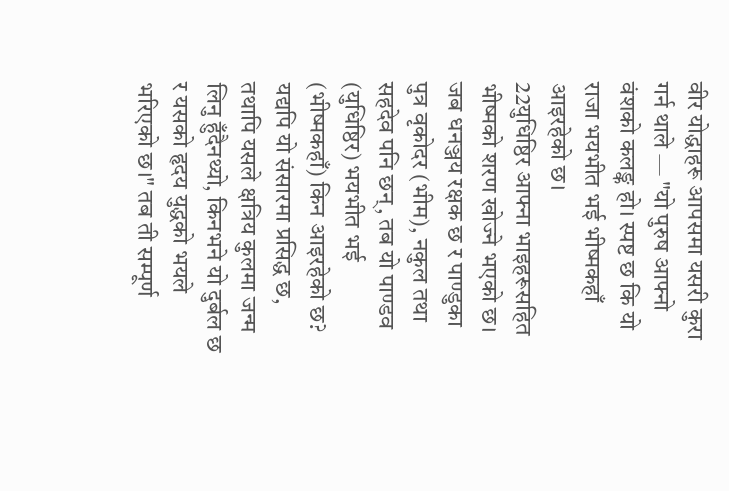वीर योद्धाहरू आपसमा यसरी कुरा गर्न थाले — "यो पुरुष आफ्नो वंशको कलङ्क हो। स्पष्ट छ कि यो राजा भयभीत भई भीष्मकहाँ आइरहेको छ।
22युधिष्ठिर आफ्ना भाइहरूसहित भीष्मको शरण खोज्ने भएको छ। जब धनञ्जय रक्षक छ र पाण्डुका पुत्र वृकोदर (भीम), नकुल तथा सहदेव पनि छन्, तब यो पाण्डव (युधिष्ठिर) भयभीत भई (भीष्मकहाँ) किन आइरहेको छ? यद्यपि यो संसारमा प्रसिद्ध छ, तथापि यसले क्षत्रिय कुलमा जन्म लिनु हुँदैनथ्यो, किनभने यो दुर्बल छ र यसको हृदय युद्धको भयले भरिएको छ।" तब ती सम्पूर्ण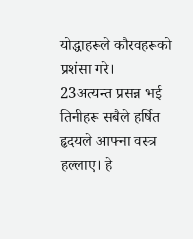योद्धाहरूले कौरवहरूको प्रशंसा गरे।
23अत्यन्त प्रसन्न भई तिनीहरू सबैले हर्षित हृदयले आफ्ना वस्त्र हल्लाए। हे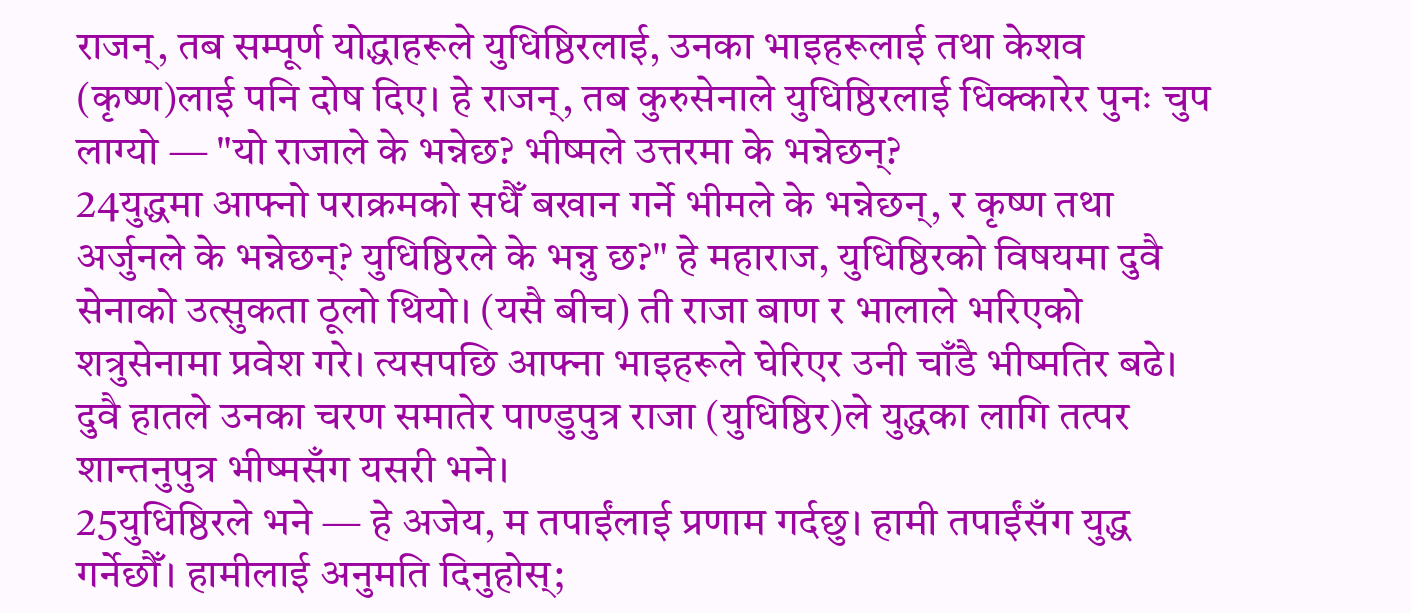राजन्, तब सम्पूर्ण योद्धाहरूले युधिष्ठिरलाई, उनका भाइहरूलाई तथा केशव (कृष्ण)लाई पनि दोष दिए। हे राजन्, तब कुरुसेनाले युधिष्ठिरलाई धिक्कारेर पुनः चुप लाग्यो — "यो राजाले के भन्नेछ? भीष्मले उत्तरमा के भन्नेछन्?
24युद्धमा आफ्नो पराक्रमको सधैँ बखान गर्ने भीमले के भन्नेछन्, र कृष्ण तथा अर्जुनले के भन्नेछन्? युधिष्ठिरले के भन्नु छ?" हे महाराज, युधिष्ठिरको विषयमा दुवै सेनाको उत्सुकता ठूलो थियो। (यसै बीच) ती राजा बाण र भालाले भरिएको शत्रुसेनामा प्रवेश गरे। त्यसपछि आफ्ना भाइहरूले घेरिएर उनी चाँडै भीष्मतिर बढे। दुवै हातले उनका चरण समातेर पाण्डुपुत्र राजा (युधिष्ठिर)ले युद्धका लागि तत्पर शान्तनुपुत्र भीष्मसँग यसरी भने।
25युधिष्ठिरले भने — हे अजेय, म तपाईंलाई प्रणाम गर्दछु। हामी तपाईंसँग युद्ध गर्नेछौँ। हामीलाई अनुमति दिनुहोस्;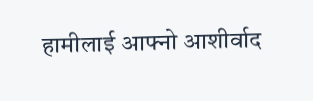हामीलाई आफ्नो आशीर्वाद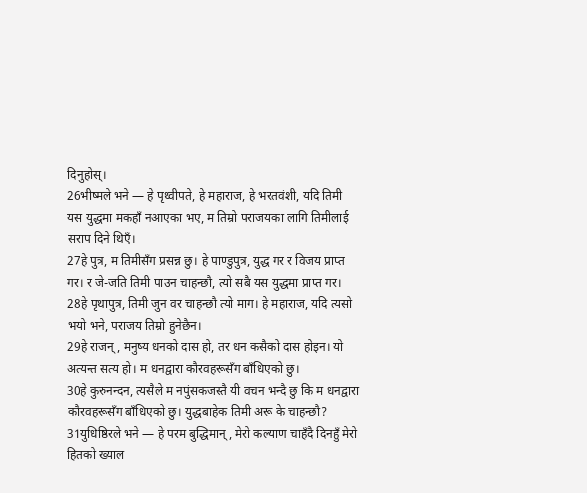दिनुहोस्।
26भीष्मले भने — हे पृथ्वीपते, हे महाराज, हे भरतवंशी, यदि तिमी यस युद्धमा मकहाँ नआएका भए, म तिम्रो पराजयका लागि तिमीलाई सराप दिने थिएँ।
27हे पुत्र, म तिमीसँग प्रसन्न छु। हे पाण्डुपुत्र, युद्ध गर र विजय प्राप्त गर। र जे-जति तिमी पाउन चाहन्छौ, त्यो सबै यस युद्धमा प्राप्त गर।
28हे पृथापुत्र, तिमी जुन वर चाहन्छौ त्यो माग। हे महाराज, यदि त्यसो भयो भने, पराजय तिम्रो हुनेछैन।
29हे राजन्, मनुष्य धनको दास हो, तर धन कसैको दास होइन। यो अत्यन्त सत्य हो। म धनद्वारा कौरवहरूसँग बाँधिएको छु।
30हे कुरुनन्दन, त्यसैले म नपुंसकजस्तै यी वचन भन्दै छु कि म धनद्वारा कौरवहरूसँग बाँधिएको छु। युद्धबाहेक तिमी अरू के चाहन्छौ?
31युधिष्ठिरले भने — हे परम बुद्धिमान्, मेरो कल्याण चाहँदै दिनहुँ मेरो हितको ख्याल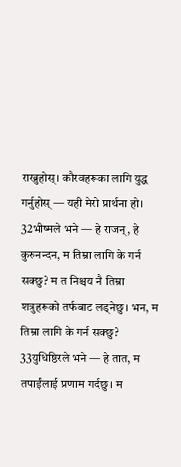राख्नुहोस्। कौरवहरूका लागि युद्ध गर्नुहोस् — यही मेरो प्रार्थना हो।
32भीष्मले भने — हे राजन्, हे कुरुनन्दन, म तिम्रा लागि के गर्न सक्छु? म त निश्चय नै तिम्रा शत्रुहरूको तर्फबाट लड्नेछु। भन, म तिम्रा लागि के गर्न सक्छु?
33युधिष्ठिरले भने — हे तात, म तपाईंलाई प्रणाम गर्दछु। म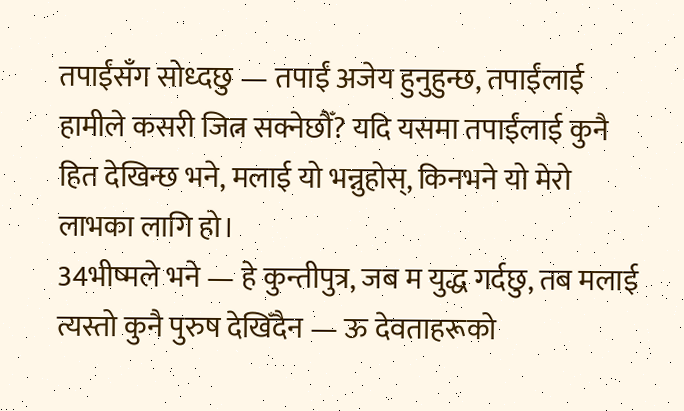तपाईंसँग सोध्दछु — तपाईं अजेय हुनुहुन्छ, तपाईंलाई हामीले कसरी जित्न सक्नेछौँ? यदि यसमा तपाईंलाई कुनै हित देखिन्छ भने, मलाई यो भन्नुहोस्, किनभने यो मेरो लाभका लागि हो।
34भीष्मले भने — हे कुन्तीपुत्र, जब म युद्ध गर्दछु, तब मलाई त्यस्तो कुनै पुरुष देखिँदैन — ऊ देवताहरूको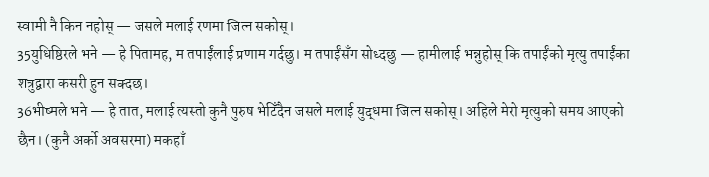स्वामी नै किन नहोस् — जसले मलाई रणमा जित्न सकोस्।
35युधिष्ठिरले भने — हे पितामह, म तपाईंलाई प्रणाम गर्दछु। म तपाईंसँग सोध्दछु — हामीलाई भन्नुहोस् कि तपाईंको मृत्यु तपाईंका शत्रुद्वारा कसरी हुन सक्दछ।
36भीष्मले भने — हे तात, मलाई त्यस्तो कुनै पुरुष भेटिँदैन जसले मलाई युद्धमा जित्न सकोस्। अहिले मेरो मृत्युको समय आएको छैन। (कुनै अर्को अवसरमा) मकहाँ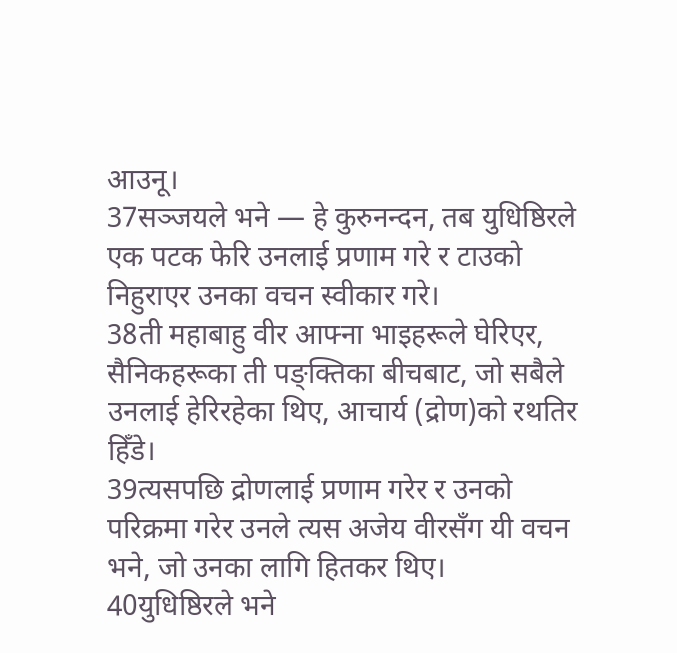आउनू।
37सञ्जयले भने — हे कुरुनन्दन, तब युधिष्ठिरले एक पटक फेरि उनलाई प्रणाम गरे र टाउको निहुराएर उनका वचन स्वीकार गरे।
38ती महाबाहु वीर आफ्ना भाइहरूले घेरिएर, सैनिकहरूका ती पङ्क्तिका बीचबाट, जो सबैले उनलाई हेरिरहेका थिए, आचार्य (द्रोण)को रथतिर हिँडे।
39त्यसपछि द्रोणलाई प्रणाम गरेर र उनको परिक्रमा गरेर उनले त्यस अजेय वीरसँग यी वचन भने, जो उनका लागि हितकर थिए।
40युधिष्ठिरले भने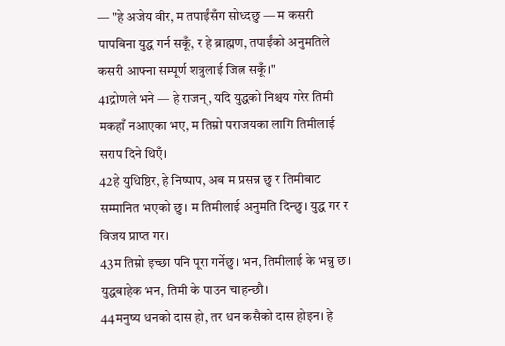— "हे अजेय वीर, म तपाईंसँग सोध्दछु — म कसरी पापबिना युद्ध गर्न सकूँ, र हे ब्राह्मण, तपाईंको अनुमतिले कसरी आफ्ना सम्पूर्ण शत्रुलाई जित्न सकूँ।"
41द्रोणले भने — हे राजन्, यदि युद्धको निश्चय गरेर तिमी मकहाँ नआएका भए, म तिम्रो पराजयका लागि तिमीलाई सराप दिने थिएँ।
42हे युधिष्ठिर, हे निष्पाप, अब म प्रसन्न छु र तिमीबाट सम्मानित भएको छु। म तिमीलाई अनुमति दिन्छु। युद्ध गर र विजय प्राप्त गर।
43म तिम्रो इच्छा पनि पूरा गर्नेछु। भन, तिमीलाई के भन्नु छ। युद्धबाहेक भन, तिमी के पाउन चाहन्छौ।
44मनुष्य धनको दास हो, तर धन कसैको दास होइन। हे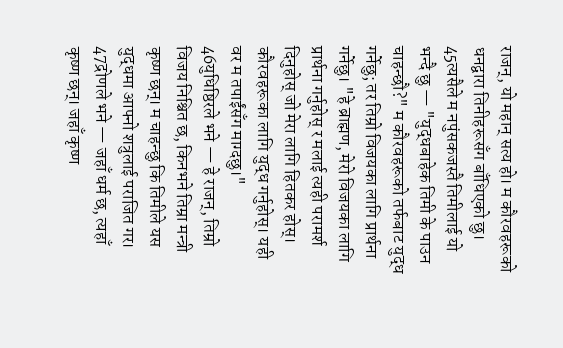राजन्, यो महान् सत्य हो। म कौरवहरूको धनद्वारा तिनीहरूसँग बाँधिएको छु।
45त्यसैले म नपुंसकजस्तै तिमीलाई यो भन्दै छु — "युद्धबाहेक तिमी के पाउन चाहन्छौ?" म कौरवहरूको तर्फबाट युद्ध गर्नेछु; तर तिम्रो विजयका लागि प्रार्थना गर्नेछु। "हे ब्राह्मण, मेरो विजयका लागि प्रार्थना गर्नुहोस् र मलाई त्यही परामर्श दिनुहोस् जो मेरा लागि हितकर होस्। कौरवहरूका लागि युद्ध गर्नुहोस्। यही वर म तपाईंसँग माग्दछु।"
46युधिष्ठिरले भने — हे राजन्, तिम्रो विजय निश्चित छ, किनभने तिम्रा मन्त्री कृष्ण छन्। म चाहन्छु कि तिमीले यस युद्धमा आफ्नो शत्रुलाई पराजित गर।
47द्रोणले भने — जहाँ धर्म छ, त्यहाँ कृष्ण छन्। जहाँ कृष्ण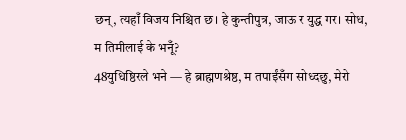छन्, त्यहाँ विजय निश्चित छ। हे कुन्तीपुत्र, जाऊ र युद्ध गर। सोध, म तिमीलाई के भनूँ?
48युधिष्ठिरले भने — हे ब्राह्मणश्रेष्ठ, म तपाईंसँग सोध्दछु, मेरो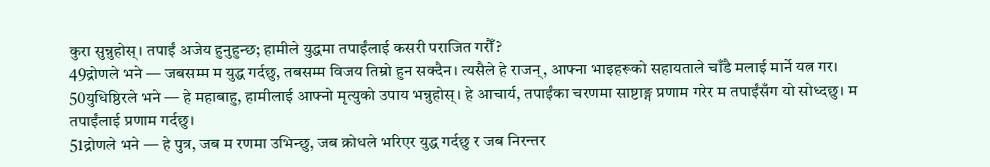कुरा सुन्नुहोस्। तपाईं अजेय हुनुहुन्छ; हामीले युद्धमा तपाईंलाई कसरी पराजित गरौँ?
49द्रोणले भने — जबसम्म म युद्ध गर्दछु, तबसम्म विजय तिम्रो हुन सक्दैन। त्यसैले हे राजन्, आफ्ना भाइहरूको सहायताले चाँडै मलाई मार्ने यत्न गर।
50युधिष्ठिरले भने — हे महाबाहु, हामीलाई आफ्नो मृत्युको उपाय भन्नुहोस्। हे आचार्य, तपाईंका चरणमा साष्टाङ्ग प्रणाम गरेर म तपाईंसँग यो सोध्दछु। म तपाईंलाई प्रणाम गर्दछु।
51द्रोणले भने — हे पुत्र, जब म रणमा उभिन्छु, जब क्रोधले भरिएर युद्ध गर्दछु र जब निरन्तर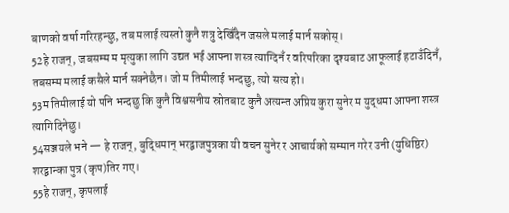बाणको वर्षा गरिरहन्छु, तब मलाई त्यस्तो कुनै शत्रु देखिँदैन जसले मलाई मार्न सकोस्।
52हे राजन्, जबसम्म म मृत्युका लागि उद्यत भई आफ्ना शस्त्र त्याग्दिनँ र वरिपरिका दृश्यबाट आफूलाई हटाउँदिनँ, तबसम्म मलाई कसैले मार्न सक्नेछैन। जो म तिमीलाई भन्दछु, त्यो सत्य हो।
53म तिमीलाई यो पनि भन्दछु कि कुनै विश्वसनीय स्रोतबाट कुनै अत्यन्त अप्रिय कुरा सुनेर म युद्धमा आफ्ना शस्त्र त्यागिदिनेछु।
54सञ्जयले भने — हे राजन्, बुद्धिमान् भरद्वाजपुत्रका यी वचन सुनेर र आचार्यको सम्मान गरेर उनी (युधिष्ठिर) शरद्वान्का पुत्र (कृप)तिर गए।
55हे राजन्, कृपलाई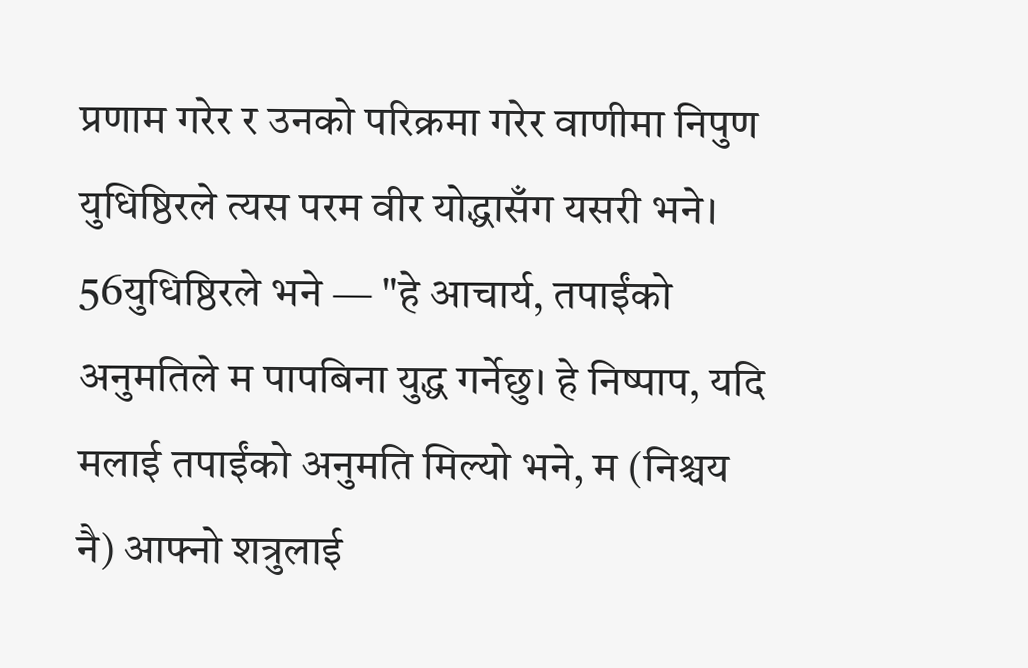प्रणाम गरेर र उनको परिक्रमा गरेर वाणीमा निपुण युधिष्ठिरले त्यस परम वीर योद्धासँग यसरी भने।
56युधिष्ठिरले भने — "हे आचार्य, तपाईंको अनुमतिले म पापबिना युद्ध गर्नेछु। हे निष्पाप, यदि मलाई तपाईंको अनुमति मिल्यो भने, म (निश्चय नै) आफ्नो शत्रुलाई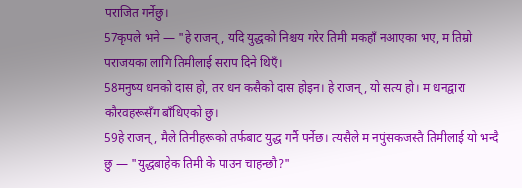पराजित गर्नेछु।
57कृपले भने — "हे राजन्, यदि युद्धको निश्चय गरेर तिमी मकहाँ नआएका भए, म तिम्रो पराजयका लागि तिमीलाई सराप दिने थिएँ।
58मनुष्य धनको दास हो, तर धन कसैको दास होइन। हे राजन्, यो सत्य हो। म धनद्वारा कौरवहरूसँग बाँधिएको छु।
59हे राजन्, मैले तिनीहरूको तर्फबाट युद्ध गर्नै पर्नेछ। त्यसैले म नपुंसकजस्तै तिमीलाई यो भन्दै छु — "युद्धबाहेक तिमी के पाउन चाहन्छौ?"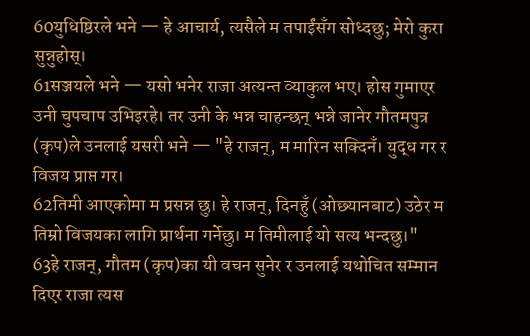60युधिष्ठिरले भने — हे आचार्य, त्यसैले म तपाईंसँग सोध्दछु; मेरो कुरा सुन्नुहोस्।
61सञ्जयले भने — यसो भनेर राजा अत्यन्त व्याकुल भए। होस गुमाएर उनी चुपचाप उभिइरहे। तर उनी के भन्न चाहन्छन् भन्ने जानेर गौतमपुत्र (कृप)ले उनलाई यसरी भने — "हे राजन्, म मारिन सक्दिनँ। युद्ध गर र विजय प्राप्त गर।
62तिमी आएकोमा म प्रसन्न छु। हे राजन्, दिनहुँ (ओछ्यानबाट) उठेर म तिम्रो विजयका लागि प्रार्थना गर्नेछु। म तिमीलाई यो सत्य भन्दछु।"
63हे राजन्, गौतम (कृप)का यी वचन सुनेर र उनलाई यथोचित सम्मान दिएर राजा त्यस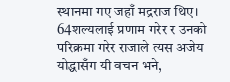स्थानमा गए जहाँ मद्रराज थिए।
64शल्यलाई प्रणाम गरेर र उनको परिक्रमा गरेर राजाले त्यस अजेय योद्धासँग यी वचन भने,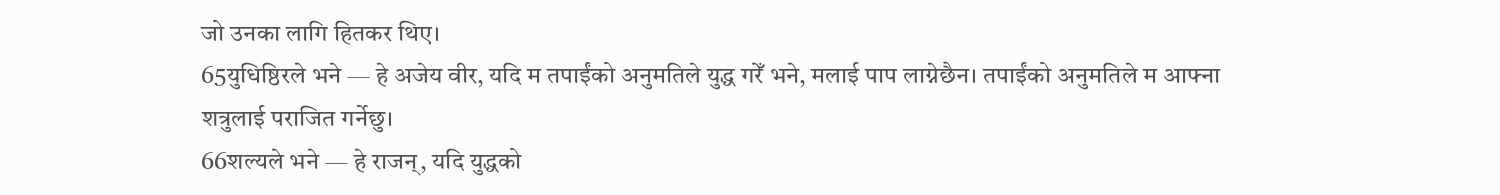जो उनका लागि हितकर थिए।
65युधिष्ठिरले भने — हे अजेय वीर, यदि म तपाईंको अनुमतिले युद्ध गरेँ भने, मलाई पाप लाग्नेछैन। तपाईंको अनुमतिले म आफ्ना शत्रुलाई पराजित गर्नेछु।
66शल्यले भने — हे राजन्, यदि युद्धको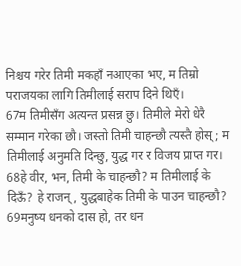निश्चय गरेर तिमी मकहाँ नआएका भए, म तिम्रो पराजयका लागि तिमीलाई सराप दिने थिएँ।
67म तिमीसँग अत्यन्त प्रसन्न छु। तिमीले मेरो धेरै सम्मान गरेका छौ। जस्तो तिमी चाहन्छौ त्यस्तै होस्; म तिमीलाई अनुमति दिन्छु, युद्ध गर र विजय प्राप्त गर।
68हे वीर, भन, तिमी के चाहन्छौ? म तिमीलाई के दिऊँ? हे राजन्, युद्धबाहेक तिमी के पाउन चाहन्छौ?
69मनुष्य धनको दास हो, तर धन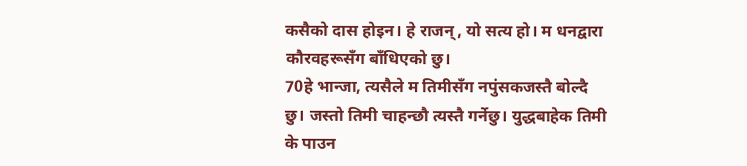कसैको दास होइन। हे राजन्, यो सत्य हो। म धनद्वारा कौरवहरूसँग बाँधिएको छु।
70हे भान्जा, त्यसैले म तिमीसँग नपुंसकजस्तै बोल्दै छु। जस्तो तिमी चाहन्छौ त्यस्तै गर्नेछु। युद्धबाहेक तिमी के पाउन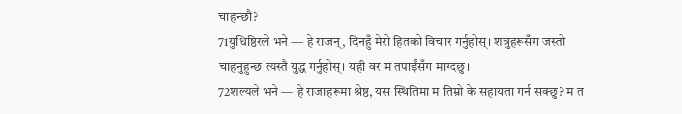चाहन्छौ?
71युधिष्ठिरले भने — हे राजन्, दिनहुँ मेरो हितको विचार गर्नुहोस्। शत्रुहरूसँग जस्तो चाहनुहुन्छ त्यस्तै युद्ध गर्नुहोस्। यही वर म तपाईंसँग माग्दछु।
72शल्यले भने — हे राजाहरूमा श्रेष्ठ, यस स्थितिमा म तिम्रो के सहायता गर्न सक्छु? म त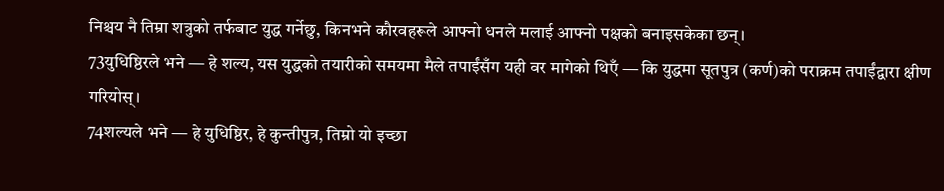निश्चय नै तिम्रा शत्रुको तर्फबाट युद्ध गर्नेछु, किनभने कौरवहरूले आफ्नो धनले मलाई आफ्नो पक्षको बनाइसकेका छन्।
73युधिष्ठिरले भने — हे शल्य, यस युद्धको तयारीको समयमा मैले तपाईंसँग यही वर मागेको थिएँ — कि युद्धमा सूतपुत्र (कर्ण)को पराक्रम तपाईंद्वारा क्षीण गरियोस्।
74शल्यले भने — हे युधिष्ठिर, हे कुन्तीपुत्र, तिम्रो यो इच्छा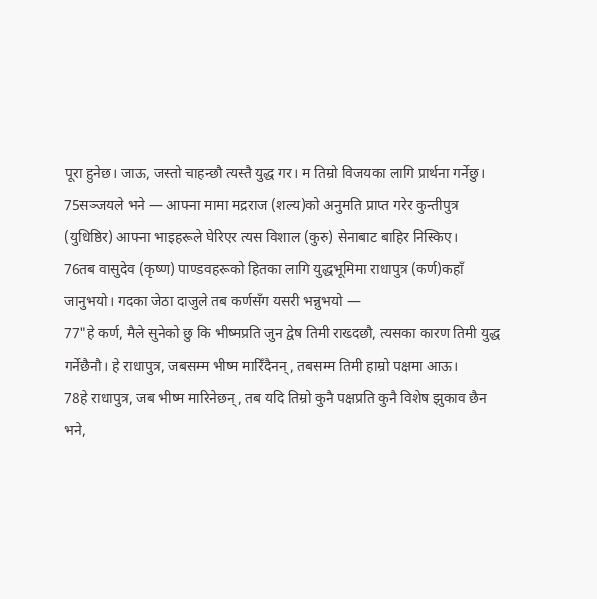पूरा हुनेछ। जाऊ, जस्तो चाहन्छौ त्यस्तै युद्ध गर। म तिम्रो विजयका लागि प्रार्थना गर्नेछु।
75सञ्जयले भने — आफ्ना मामा मद्रराज (शल्य)को अनुमति प्राप्त गरेर कुन्तीपुत्र (युधिष्ठिर) आफ्ना भाइहरूले घेरिएर त्यस विशाल (कुरु) सेनाबाट बाहिर निस्किए।
76तब वासुदेव (कृष्ण) पाण्डवहरूको हितका लागि युद्धभूमिमा राधापुत्र (कर्ण)कहाँ जानुभयो। गदका जेठा दाजुले तब कर्णसँग यसरी भन्नुभयो —
77"हे कर्ण, मैले सुनेको छु कि भीष्मप्रति जुन द्वेष तिमी राख्दछौ, त्यसका कारण तिमी युद्ध गर्नेछैनौ। हे राधापुत्र, जबसम्म भीष्म मारिँदैनन्, तबसम्म तिमी हाम्रो पक्षमा आऊ।
78हे राधापुत्र, जब भीष्म मारिनेछन्, तब यदि तिम्रो कुनै पक्षप्रति कुनै विशेष झुकाव छैन भने,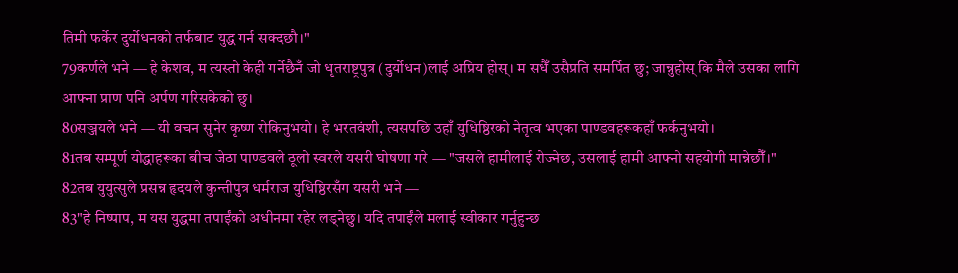तिमी फर्केर दुर्योधनको तर्फबाट युद्ध गर्न सक्दछौ।"
79कर्णले भने — हे केशव, म त्यस्तो केही गर्नेछैनँ जो धृतराष्ट्रपुत्र (दुर्योधन)लाई अप्रिय होस्। म सधैँ उसैप्रति समर्पित छु; जान्नुहोस् कि मैले उसका लागि आफ्ना प्राण पनि अर्पण गरिसकेको छु।
80सञ्जयले भने — यी वचन सुनेर कृष्ण रोकिनुभयो। हे भरतवंशी, त्यसपछि उहाँ युधिष्ठिरको नेतृत्व भएका पाण्डवहरूकहाँ फर्कनुभयो।
81तब सम्पूर्ण योद्धाहरूका बीच जेठा पाण्डवले ठूलो स्वरले यसरी घोषणा गरे — "जसले हामीलाई रोज्नेछ, उसलाई हामी आफ्नो सहयोगी मान्नेछौँ।"
82तब युयुत्सुले प्रसन्न हृदयले कुन्तीपुत्र धर्मराज युधिष्ठिरसँग यसरी भने —
83"हे निष्पाप, म यस युद्धमा तपाईंको अधीनमा रहेर लड्नेछु। यदि तपाईंले मलाई स्वीकार गर्नुहुन्छ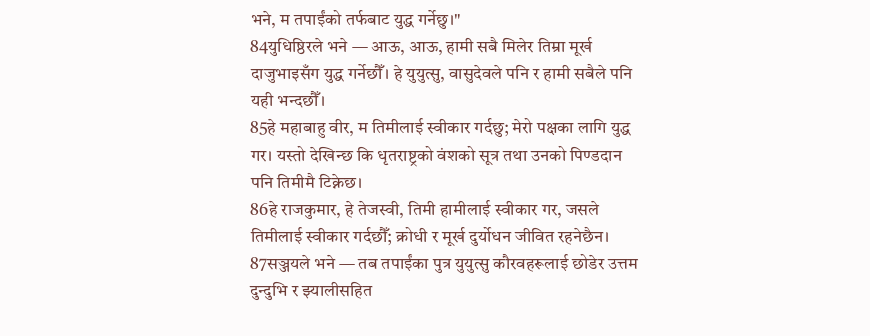भने, म तपाईंको तर्फबाट युद्ध गर्नेछु।"
84युधिष्ठिरले भने — आऊ, आऊ, हामी सबै मिलेर तिम्रा मूर्ख दाजुभाइसँग युद्ध गर्नेछौँ। हे युयुत्सु, वासुदेवले पनि र हामी सबैले पनि यही भन्दछौँ।
85हे महाबाहु वीर, म तिमीलाई स्वीकार गर्दछु; मेरो पक्षका लागि युद्ध गर। यस्तो देखिन्छ कि धृतराष्ट्रको वंशको सूत्र तथा उनको पिण्डदान पनि तिमीमै टिक्नेछ।
86हे राजकुमार, हे तेजस्वी, तिमी हामीलाई स्वीकार गर, जसले तिमीलाई स्वीकार गर्दछौँ; क्रोधी र मूर्ख दुर्योधन जीवित रहनेछैन।
87सञ्जयले भने — तब तपाईंका पुत्र युयुत्सु कौरवहरूलाई छोडेर उत्तम दुन्दुभि र झ्यालीसहित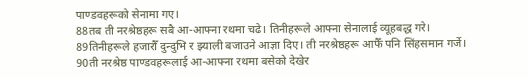पाण्डवहरूको सेनामा गए।
88तब ती नरश्रेष्ठहरू सबै आ-आफ्ना रथमा चढे। तिनीहरूले आफ्ना सेनालाई व्यूहबद्ध गरे।
89तिनीहरूले हजारौँ दुन्दुभि र झ्याली बजाउने आज्ञा दिए। ती नरश्रेष्ठहरू आफैँ पनि सिंहसमान गर्जे।
90ती नरश्रेष्ठ पाण्डवहरूलाई आ-आफ्ना रथमा बसेको देखेर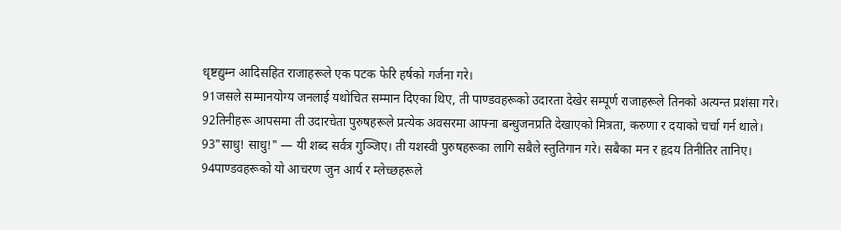धृष्टद्युम्न आदिसहित राजाहरूले एक पटक फेरि हर्षको गर्जना गरे।
91जसले सम्मानयोग्य जनलाई यथोचित सम्मान दिएका थिए, ती पाण्डवहरूको उदारता देखेर सम्पूर्ण राजाहरूले तिनको अत्यन्त प्रशंसा गरे।
92तिनीहरू आपसमा ती उदारचेता पुरुषहरूले प्रत्येक अवसरमा आफ्ना बन्धुजनप्रति देखाएको मित्रता, करुणा र दयाको चर्चा गर्न थाले।
93"साधु! साधु!" — यी शब्द सर्वत्र गुञ्जिए। ती यशस्वी पुरुषहरूका लागि सबैले स्तुतिगान गरे। सबैका मन र हृदय तिनीतिर तानिए।
94पाण्डवहरूको यो आचरण जुन आर्य र म्लेच्छहरूले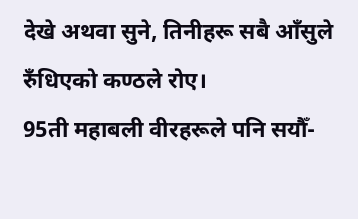देखे अथवा सुने, तिनीहरू सबै आँसुले रुँधिएको कण्ठले रोए।
95ती महाबली वीरहरूले पनि सयौँ-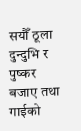सयौँ ठूला दुन्दुभि र पुष्कर बजाए तथा गाईको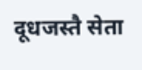दूधजस्तै सेता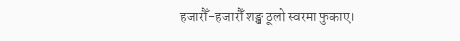हजारौँ-हजारौँ शङ्ख ठूलो स्वरमा फुकाए।